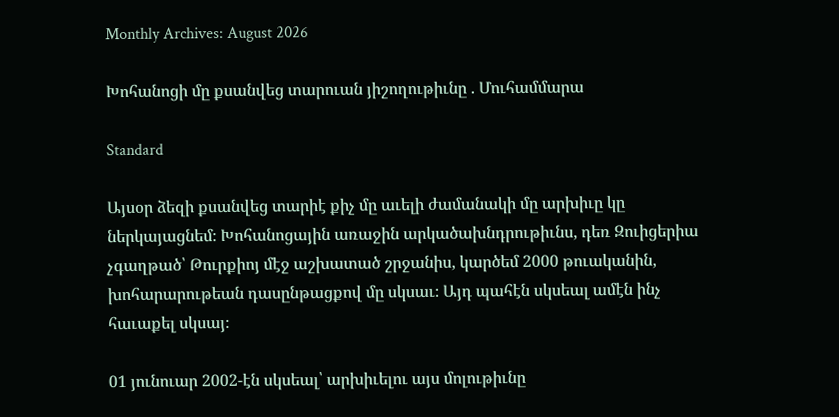Monthly Archives: August 2026

Խոհանոցի մը քսանվեց տարուան յիշողութիւնը . Մուհամմարա

Standard

Այսօր ձեզի քսանվեց տարիէ քիչ մը աւելի ժամանակի մը արխիւը կը ներկայացնեմ։ Խոհանոցային առաջին արկածախնդրութիւնս, դեռ Զուիցերիա չգաղթած՝ Թուրքիոյ մէջ աշխատած շրջանիս, կարծեմ 2000 թուականին, խոհարարութեան դասընթացքով մը սկսաւ։ Այդ պահէն սկսեալ ամէն ինչ հաւաքել սկսայ։

01 յունուար 2002-էն սկսեալ՝ արխիւելու այս մոլութիւնը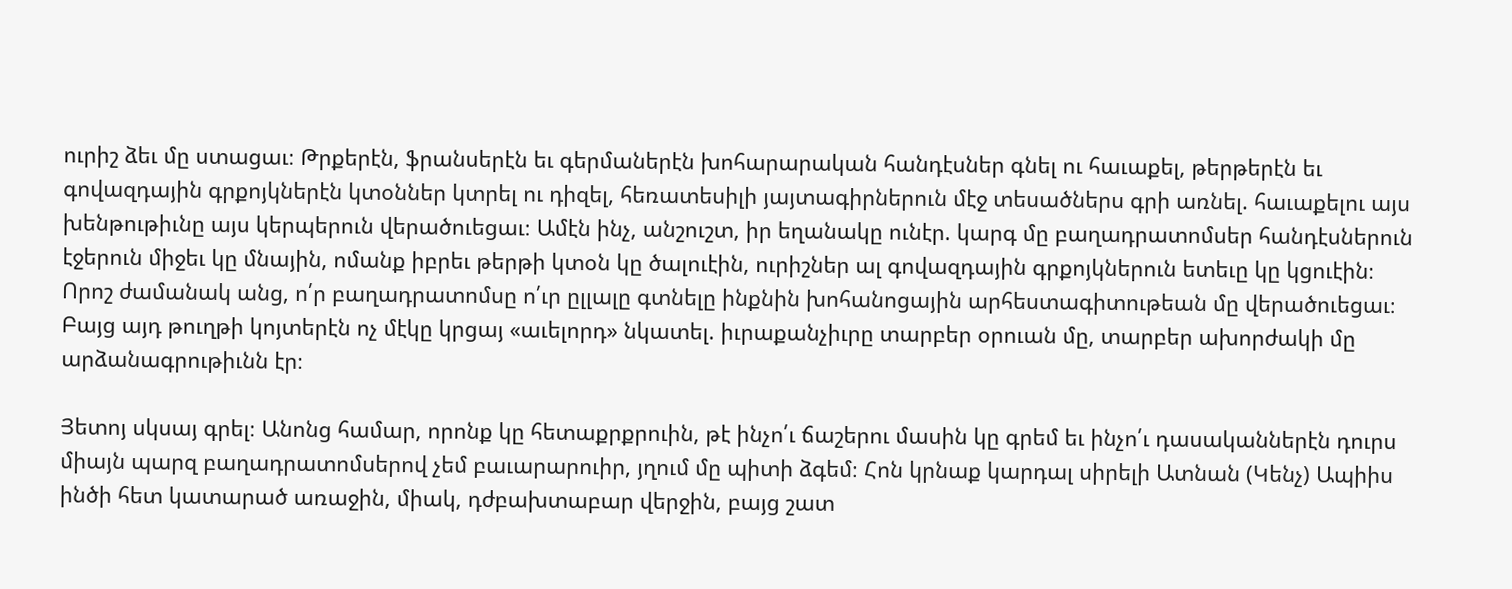ուրիշ ձեւ մը ստացաւ։ Թրքերէն, ֆրանսերէն եւ գերմաներէն խոհարարական հանդէսներ գնել ու հաւաքել, թերթերէն եւ գովազդային գրքոյկներէն կտօններ կտրել ու դիզել, հեռատեսիլի յայտագիրներուն մէջ տեսածներս գրի առնել. հաւաքելու այս խենթութիւնը այս կերպերուն վերածուեցաւ։ Ամէն ինչ, անշուշտ, իր եղանակը ունէր. կարգ մը բաղադրատոմսեր հանդէսներուն էջերուն միջեւ կը մնային, ոմանք իբրեւ թերթի կտօն կը ծալուէին, ուրիշներ ալ գովազդային գրքոյկներուն ետեւը կը կցուէին։ Որոշ ժամանակ անց, ո՛ր բաղադրատոմսը ո՛ւր ըլլալը գտնելը ինքնին խոհանոցային արհեստագիտութեան մը վերածուեցաւ։ Բայց այդ թուղթի կոյտերէն ոչ մէկը կրցայ «աւելորդ» նկատել. իւրաքանչիւրը տարբեր օրուան մը, տարբեր ախորժակի մը արձանագրութիւնն էր։

Յետոյ սկսայ գրել։ Անոնց համար, որոնք կը հետաքրքրուին, թէ ինչո՛ւ ճաշերու մասին կը գրեմ եւ ինչո՛ւ դասականներէն դուրս միայն պարզ բաղադրատոմսերով չեմ բաւարարուիր, յղում մը պիտի ձգեմ։ Հոն կրնաք կարդալ սիրելի Ատնան (Կենչ) Ապիիս ինծի հետ կատարած առաջին, միակ, դժբախտաբար վերջին, բայց շատ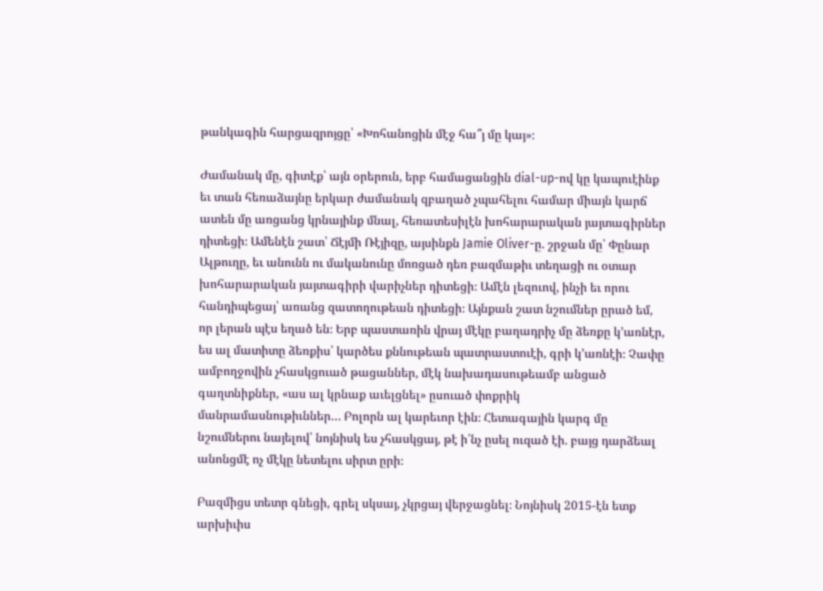թանկագին հարցազրոյցը՝ «Խոհանոցին մէջ հա՞յ մը կայ»։

Ժամանակ մը, գիտէք՝ այն օրերուն, երբ համացանցին dial-up-ով կը կապուէինք եւ տան հեռաձայնը երկար ժամանակ զբաղած չպահելու համար միայն կարճ ատեն մը առցանց կրնայինք մնալ, հեռատեսիլէն խոհարարական յայտագիրներ դիտեցի։ Ամենէն շատ՝ Ճէյմի Ռէյիզը, այսինքն Jamie Oliver-ը. շրջան մը՝ Փընար Ալթուղը, եւ անունն ու մականունը մոռցած դեռ բազմաթիւ տեղացի ու օտար խոհարարական յայտագիրի վարիչներ դիտեցի։ Ամէն լեզուով, ինչի եւ որու հանդիպեցայ՝ առանց զատողութեան դիտեցի։ Այնքան շատ նշումներ ըրած եմ, որ լերան պէս եղած են։ Երբ պաստառին վրայ մէկը բաղադրիչ մը ձեռքը կ’առնէր, ես ալ մատիտը ձեռքիս՝ կարծես քննութեան պատրաստուէի, գրի կ’առնէի։ Չափը ամբողջովին չհասկցուած թացաններ, մէկ նախադասութեամբ անցած գաղտնիքներ, «աս ալ կրնաք աւելցնել» ըսուած փոքրիկ մանրամասնութիւններ… Բոլորն ալ կարեւոր էին։ Հետագային կարգ մը նշումներու նայելով՝ նոյնիսկ ես չհասկցայ, թէ ի՛նչ ըսել ուզած էի. բայց դարձեալ անոնցմէ ոչ մէկը նետելու սիրտ ըրի։

Բազմիցս տետր գնեցի, գրել սկսայ, չկրցայ վերջացնել։ Նոյնիսկ 2015-էն ետք արխիւիս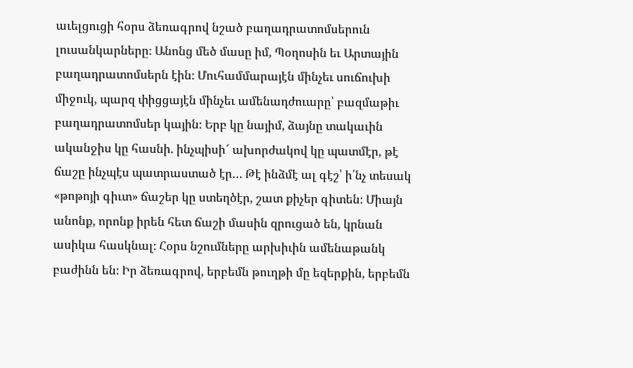աւելցուցի հօրս ձեռագրով նշած բաղադրատոմսերուն լուսանկարները։ Անոնց մեծ մասը իմ, Պօղոսին եւ Արտային բաղադրատոմսերն էին։ Մուհամմարայէն մինչեւ սուճուխի միջուկ, պարզ փիցցայէն մինչեւ ամենադժուարը՝ բազմաթիւ բաղադրատոմսեր կային։ Երբ կը նայիմ, ձայնը տակաւին ականջիս կը հասնի. ինչպիսի՜ ախորժակով կը պատմէր, թէ ճաշը ինչպէս պատրաստած էր… Թէ ինձմէ ալ գէշ՝ ի՛նչ տեսակ «թոթոյի գիւտ» ճաշեր կը ստեղծէր, շատ քիչեր գիտեն։ Միայն անոնք, որոնք իրեն հետ ճաշի մասին զրուցած են, կրնան ասիկա հասկնալ։ Հօրս նշումները արխիւին ամենաթանկ բաժինն են։ Իր ձեռագրով, երբեմն թուղթի մը եզերքին, երբեմն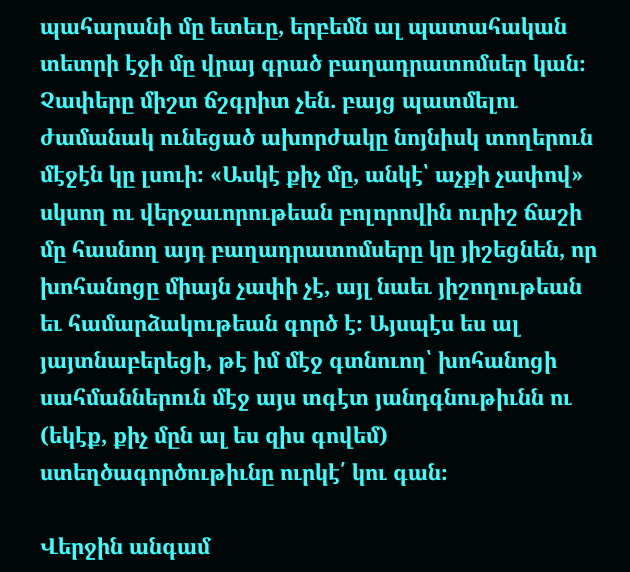պահարանի մը ետեւը, երբեմն ալ պատահական տետրի էջի մը վրայ գրած բաղադրատոմսեր կան։ Չափերը միշտ ճշգրիտ չեն. բայց պատմելու ժամանակ ունեցած ախորժակը նոյնիսկ տողերուն մէջէն կը լսուի։ «Ասկէ քիչ մը, անկէ՝ աչքի չափով» սկսող ու վերջաւորութեան բոլորովին ուրիշ ճաշի մը հասնող այդ բաղադրատոմսերը կը յիշեցնեն, որ խոհանոցը միայն չափի չէ, այլ նաեւ յիշողութեան եւ համարձակութեան գործ է։ Այսպէս ես ալ յայտնաբերեցի, թէ իմ մէջ գտնուող՝ խոհանոցի սահմաններուն մէջ այս տգէտ յանդգնութիւնն ու (եկէք, քիչ մըն ալ ես զիս գովեմ) ստեղծագործութիւնը ուրկէ՛ կու գան։

Վերջին անգամ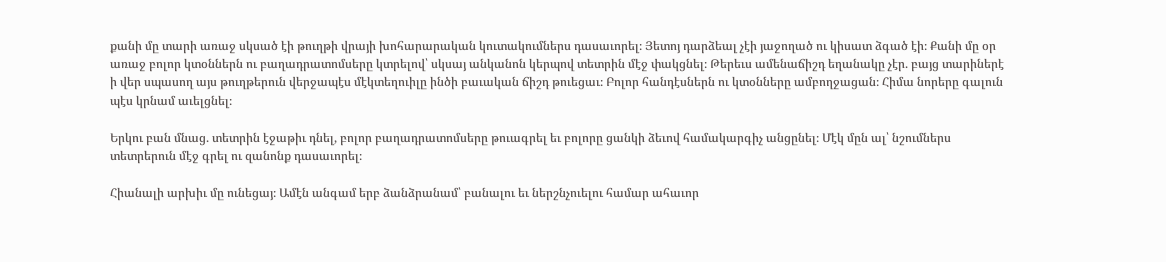քանի մը տարի առաջ սկսած էի թուղթի վրայի խոհարարական կուտակումներս դասաւորել։ Յետոյ դարձեալ չէի յաջողած ու կիսատ ձգած էի։ Քանի մը օր առաջ բոլոր կտօններն ու բաղադրատոմսերը կտրելով՝ սկսայ անկանոն կերպով տետրին մէջ փակցնել։ Թերեւս ամենաճիշդ եղանակը չէր. բայց տարիներէ ի վեր սպասող այս թուղթերուն վերջապէս մէկտեղուիլը ինծի բաւական ճիշդ թուեցաւ։ Բոլոր հանդէսներն ու կտօնները ամբողջացան։ Հիմա նորերը գալուն պէս կրնամ աւելցնել։

Երկու բան մնաց. տետրին էջաթիւ դնել, բոլոր բաղադրատոմսերը թուագրել եւ բոլորը ցանկի ձեւով համակարգիչ անցընել։ Մէկ մըն ալ՝ նշումներս տետրերուն մէջ գրել ու զանոնք դասաւորել։

Հիանալի արխիւ մը ունեցայ։ Ամէն անգամ երբ ձանձրանամ՝ բանալու եւ ներշնչուելու համար ահաւոր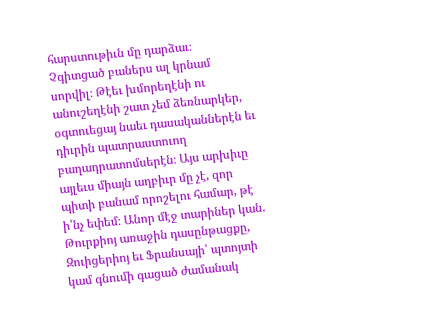հարստութիւն մը դարձաւ։ Չգիտցած բաներս ալ կրնամ սորվիլ։ Թէեւ խմորեղէնի ու անուշեղէնի շատ չեմ ձեռնարկեր, օգտուեցայ նաեւ դասականներէն եւ դիւրին պատրաստուող բաղադրատոմսերէն։ Այս արխիւը այլեւս միայն աղբիւր մը չէ, զոր պիտի բանամ որոշելու համար, թէ ի՛նչ եփեմ։ Անոր մէջ տարիներ կան. Թուրքիոյ առաջին դասընթացքը, Զուիցերիոյ եւ Ֆրանսայի՝ պտոյտի կամ գնումի գացած ժամանակ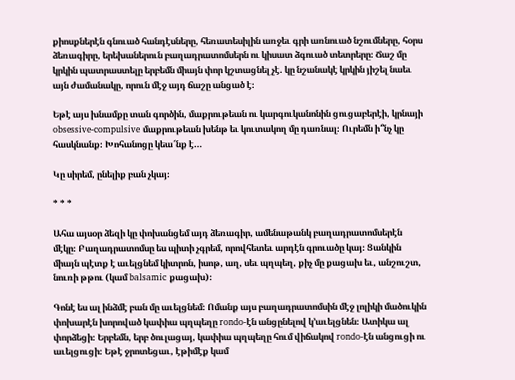քիոսքներէն գնուած հանդէսները, հեռատեսիլին առջեւ գրի առնուած նշումները, հօրս ձեռագիրը, երեխաներուն բաղադրատոմսերն ու կիսատ ձգուած տետրերը։ Ճաշ մը կրկին պատրաստելը երբեմն միայն փոր կշտացնել չէ. կը նշանակէ կրկին յիշել նաեւ այն ժամանակը, որուն մէջ այդ ճաշը անցած է։

Եթէ այս խնամքը տան գործին, մաքրութեան ու կարգուկանոնին ցուցաբերէի, կրնայի obsessive-compulsive մաքրութեան խենթ եւ կուտակող մը դառնալ։ Ուրեմն ի՞նչ կը հասկնանք։ Խոհանոցը կեա՜նք է…

Կը սիրեմ, ընելիք բան չկայ։

* * *

Ահա այսօր ձեզի կը փոխանցեմ այդ ձեռագիր, ամենաթանկ բաղադրատոմսերէն մէկը։ Բաղադրատոմսը ես պիտի չգրեմ, որովհետեւ արդէն գրուածը կայ։ Ցանկին միայն պէտք է աւելցնեմ կիտրոն, իսոթ, աղ, սեւ պղպեղ, քիչ մը քացախ եւ, անշուշտ, նուռի թթու (կամ balsamic քացախ)։

Գոնէ ես ալ ինձմէ բան մը աւելցնեմ։ Ոմանք այս բաղադրատոմսին մէջ լոլիկի մածուկին փոխարէն խորոված կափիա պղպեղը rondo-էն անցընելով կ’աւելցնեն։ Ատիկա ալ փորձեցի։ Երբեմն, երբ ծուլացայ, կափիա պղպեղը հում վիճակով rondo-էն անցուցի ու աւելցուցի։ Եթէ ջրոտեցաւ, էթիմէք կամ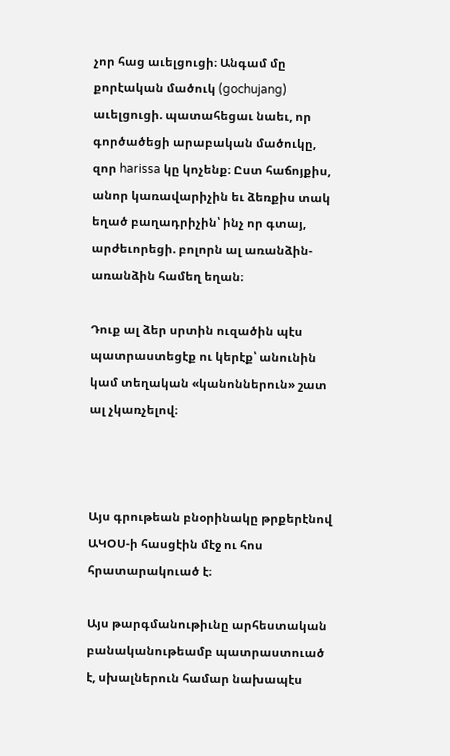չոր հաց աւելցուցի։ Անգամ մը քորէական մածուկ (gochujang) աւելցուցի. պատահեցաւ նաեւ, որ գործածեցի արաբական մածուկը, զոր harissa կը կոչենք։ Ըստ հաճոյքիս, անոր կառավարիչին եւ ձեռքիս տակ եղած բաղադրիչին՝ ինչ որ գտայ, արժեւորեցի. բոլորն ալ առանձին-առանձին համեղ եղան։

Դուք ալ ձեր սրտին ուզածին պէս պատրաստեցէք ու կերէք՝ անունին կամ տեղական «կանոններուն» շատ ալ չկառչելով։



Այս գրութեան բնօրինակը թրքերէնով ԱԿՕՍ-ի հասցէին մէջ ու հոս հրատարակուած է։

Այս թարգմանութիւնը արհեստական բանականութեամբ պատրաստուած է, սխալներուն համար նախապէս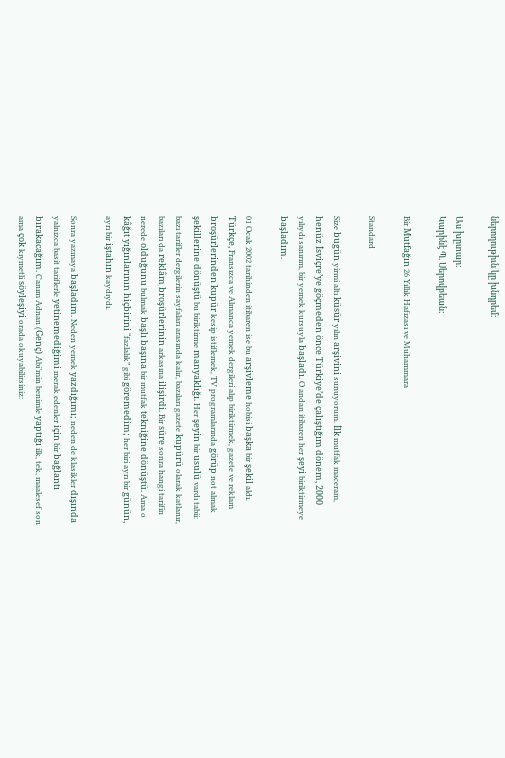ներողութիւն կը խնդրեմ։

Աս խըտար:
Կարինէ Պ. Սերովբեան:

Bir Mutfağın 26 Yıllık Hafızası ve Muhammara

Standard

Size bugün yirmi altı küsür yılın arşivini sunuyorum. İlk mutfak maceram, henüz İsviçre’ye göçmeden önce Türkiye’de çalıştığım dönem, 2000 yılıydı sanırım, bir yemek kursuyla başladı. O andan itibaren her şeyi biriktirmeye başladım.

01 Ocak 2002 tarihinden itibaren ise bu arşivleme hobisi başka bir şekil aldı. Türkçe, Fransızca ve Almanca yemek dergileri alıp biriktirmek, gazete ve reklam broşürlerinden kupür kesip istiflemek, TV programlarında görüp not almak şekillerine dönüştü bu biriktirme manyaklığı. Her şeyin bir usulü vardı tabii: bazı tarifler dergilerin sayfaları arasında kalır, bazıları gazete kupürü olarak katlanır, bazıları da reklâm broşürlerinin arkasına ilişirdi. Bir süre sonra hangi tarifin nerede olduğunu bulmak başlı başına bir mutfak tekniğine dönüştü. Ama o kâğıt yığınlarının hiçbirini “fazlalık” gibi göremedim; her biri ayrı bir günün, ayrı bir iştahın kaydıydı.

Sonra yazmaya başladım. Neden yemek yazdığımı; neden de klasikler dışında yalnızca basit tariflerle yetinemediğimi merak edenler için bir bağlantı bırakacağım. Canım Adnan (Genç) Abi’min benimle yaptığı ilk, tek, maalesef son ama çok kıymetli söyleşiyi orada okuyabilirsiniz: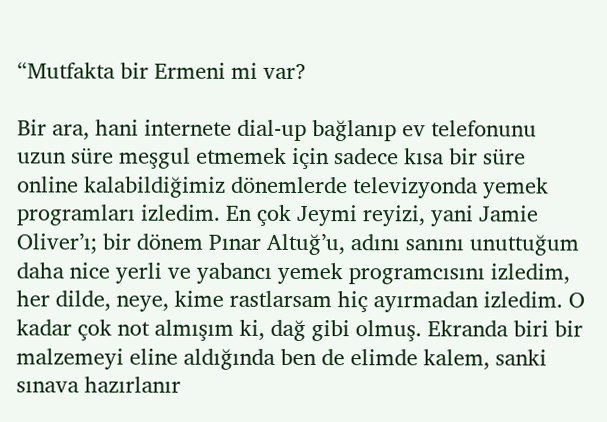“Mutfakta bir Ermeni mi var?

Bir ara, hani internete dial-up bağlanıp ev telefonunu uzun süre meşgul etmemek için sadece kısa bir süre online kalabildiğimiz dönemlerde televizyonda yemek programları izledim. En çok Jeymi reyizi, yani Jamie Oliver’ı; bir dönem Pınar Altuğ’u, adını sanını unuttuğum daha nice yerli ve yabancı yemek programcısını izledim, her dilde, neye, kime rastlarsam hiç ayırmadan izledim. O kadar çok not almışım ki, dağ gibi olmuş. Ekranda biri bir malzemeyi eline aldığında ben de elimde kalem, sanki sınava hazırlanır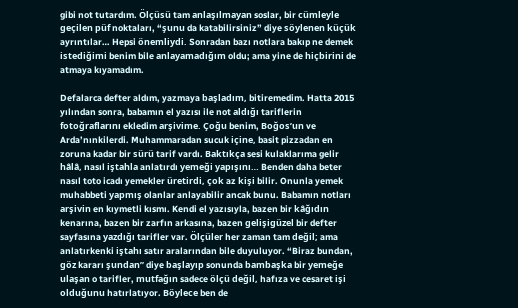gibi not tutardım. Ölçüsü tam anlaşılmayan soslar, bir cümleyle geçilen püf noktaları, “şunu da katabilirsiniz” diye söylenen küçük ayrıntılar… Hepsi önemliydi. Sonradan bazı notlara bakıp ne demek istediğimi benim bile anlayamadığım oldu; ama yine de hiçbirini de atmaya kıyamadım.

Defalarca defter aldım, yazmaya başladım, bitiremedim. Hatta 2015 yılından sonra, babamın el yazısı ile not aldığı tariflerin fotoğraflarını ekledim arşivime. Çoğu benim, Boğos’un ve Arda’nınkilerdi. Muhammaradan sucuk içine, basit pizzadan en zoruna kadar bir sürü tarif vardı. Baktıkça sesi kulaklarıma gelir hâlâ, nasıl iştahla anlatırdı yemeği yapışını… Benden daha beter nasıl toto icadı yemekler üretirdi, çok az kişi bilir. Onunla yemek muhabbeti yapmış olanlar anlayabilir ancak bunu. Babamın notları arşivin en kıymetli kısmı. Kendi el yazısıyla, bazen bir kâğıdın kenarına, bazen bir zarfın arkasına, bazen gelişigüzel bir defter sayfasına yazdığı tarifler var. Ölçüler her zaman tam değil; ama anlatırkenki iştahı satır aralarından bile duyuluyor. “Biraz bundan, göz kararı şundan” diye başlayıp sonunda bambaşka bir yemeğe ulaşan o tarifler, mutfağın sadece ölçü değil, hafıza ve cesaret işi olduğunu hatırlatıyor. Böylece ben de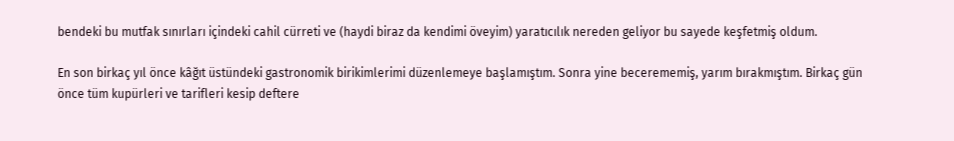bendeki bu mutfak sınırları içindeki cahil cürreti ve (haydi biraz da kendimi öveyim) yaratıcılık nereden geliyor bu sayede keşfetmiş oldum.

En son birkaç yıl önce kâğıt üstündeki gastronomik birikimlerimi düzenlemeye başlamıştım. Sonra yine becerememiş, yarım bırakmıştım. Birkaç gün önce tüm kupürleri ve tarifleri kesip deftere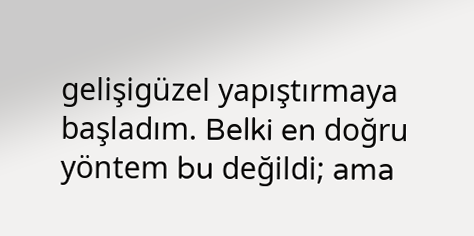gelişigüzel yapıştırmaya başladım. Belki en doğru yöntem bu değildi; ama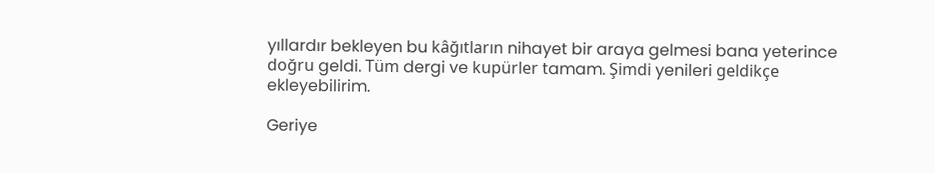yıllardır bekleyen bu kâğıtların nihayet bir araya gelmesi bana yeterince doğru geldi. Tüm dergi ve kupürler tamam. Şimdi yenileri geldikçe ekleyebilirim.

Geriye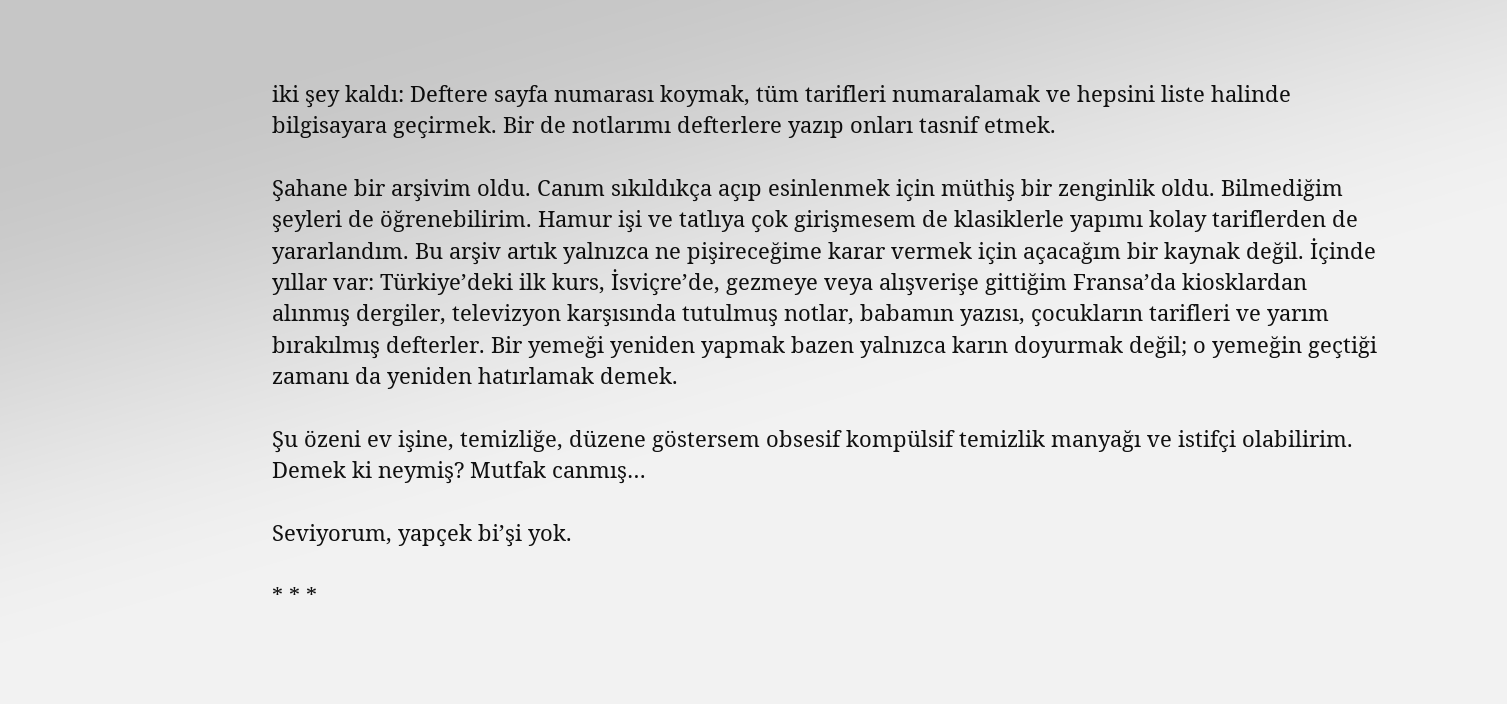iki şey kaldı: Deftere sayfa numarası koymak, tüm tarifleri numaralamak ve hepsini liste halinde bilgisayara geçirmek. Bir de notlarımı defterlere yazıp onları tasnif etmek.

Şahane bir arşivim oldu. Canım sıkıldıkça açıp esinlenmek için müthiş bir zenginlik oldu. Bilmediğim şeyleri de öğrenebilirim. Hamur işi ve tatlıya çok girişmesem de klasiklerle yapımı kolay tariflerden de yararlandım. Bu arşiv artık yalnızca ne pişireceğime karar vermek için açacağım bir kaynak değil. İçinde yıllar var: Türkiye’deki ilk kurs, İsviçre’de, gezmeye veya alışverişe gittiğim Fransa’da kiosklardan alınmış dergiler, televizyon karşısında tutulmuş notlar, babamın yazısı, çocukların tarifleri ve yarım bırakılmış defterler. Bir yemeği yeniden yapmak bazen yalnızca karın doyurmak değil; o yemeğin geçtiği zamanı da yeniden hatırlamak demek.

Şu özeni ev işine, temizliğe, düzene göstersem obsesif kompülsif temizlik manyağı ve istifçi olabilirim. Demek ki neymiş? Mutfak canmış…

Seviyorum, yapçek bi’şi yok.

* * *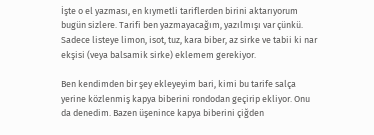İşte o el yazması, en kıymetli tariflerden birini aktarıyorum bugün sizlere. Tarifi ben yazmayacağım, yazılmışı var çünkü. Sadece listeye limon, isot, tuz, kara biber, az sirke ve tabii ki nar ekşisi (veya balsamik sirke) eklemem gerekiyor.

Ben kendimden bir şey ekleyeyim bari, kimi bu tarife salça yerine közlenmiş kapya biberini rondodan geçirip ekliyor. Onu da denedim. Bazen üşenince kapya biberini çiğden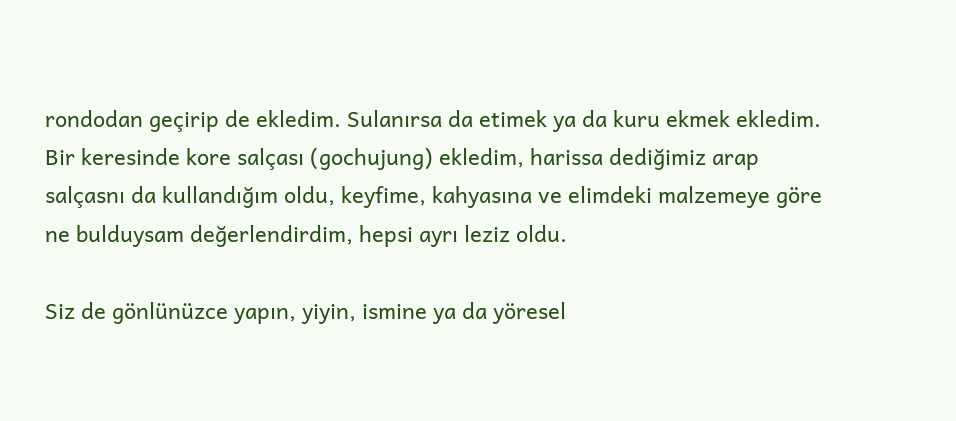rondodan geçirip de ekledim. Sulanırsa da etimek ya da kuru ekmek ekledim. Bir keresinde kore salçası (gochujung) ekledim, harissa dediğimiz arap salçasnı da kullandığım oldu, keyfime, kahyasına ve elimdeki malzemeye göre ne bulduysam değerlendirdim, hepsi ayrı leziz oldu.

Siz de gönlünüzce yapın, yiyin, ismine ya da yöresel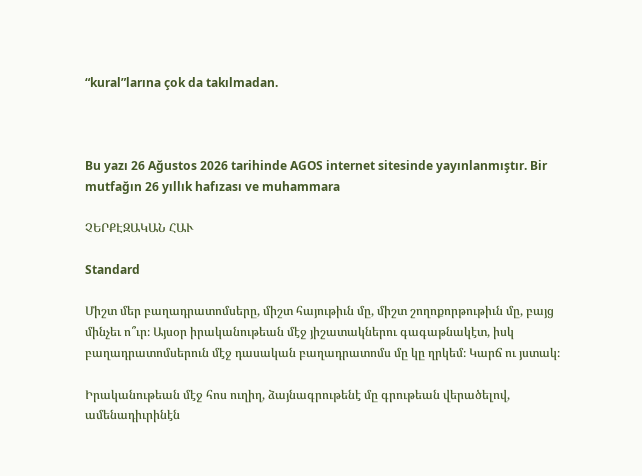“kural”larına çok da takılmadan.



Bu yazı 26 Ağustos 2026 tarihinde AGOS internet sitesinde yayınlanmıştır. Bir mutfağın 26 yıllık hafızası ve muhammara

ՉԵՐՔԷԶԱԿԱՆ ՀԱՒ

Standard

Միշտ մեր բաղադրատոմսերը, միշտ հայութիւն մը, միշտ շողոքորթութիւն մը, բայց մինչեւ ո՞ւր։ Այսօր իրականութեան մէջ յիշատակներու գագաթնակէտ, իսկ բաղադրատոմսերուն մէջ դասական բաղադրատոմս մը կը ղրկեմ։ Կարճ ու յստակ։

Իրականութեան մէջ հոս ուղիղ, ձայնագրութենէ մը գրութեան վերածելով, ամենադիւրինէն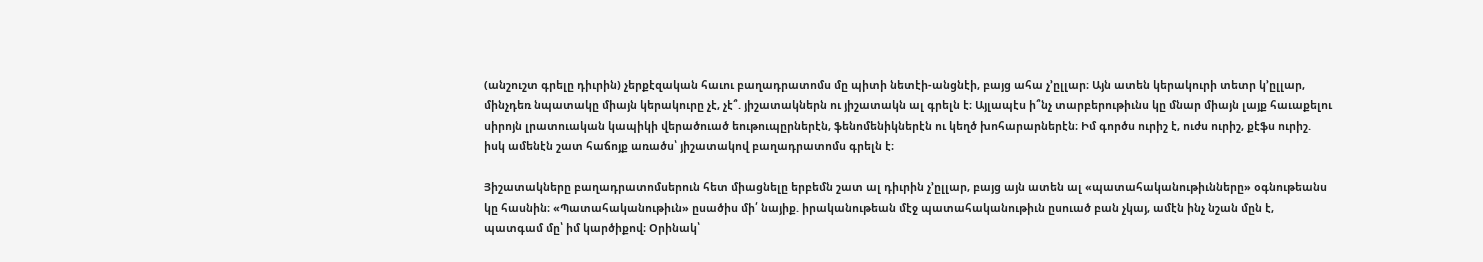(անշուշտ գրելը դիւրին) չերքէզական հաւու բաղադրատոմս մը պիտի նետէի-անցնէի, բայց ահա չ՚ըլլար։ Այն ատեն կերակուրի տետր կ՚ըլլար, մինչդեռ նպատակը միայն կերակուրը չէ, չէ՞. յիշատակներն ու յիշատակն ալ գրելն է։ Այլապէս ի՞նչ տարբերութիւնս կը մնար միայն լայք հաւաքելու սիրոյն լրատուական կապիկի վերածուած եութուպըրներէն, ֆենոմենիկներէն ու կեղծ խոհարարներէն։ Իմ գործս ուրիշ է, ուժս ուրիշ, քէֆս ուրիշ. իսկ ամենէն շատ հաճոյք առածս՝ յիշատակով բաղադրատոմս գրելն է։

Յիշատակները բաղադրատոմսերուն հետ միացնելը երբեմն շատ ալ դիւրին չ՚ըլլար, բայց այն ատեն ալ «պատահականութիւնները» օգնութեանս կը հասնին։ «Պատահականութիւն» ըսածիս մի՛ նայիք. իրականութեան մէջ պատահականութիւն ըսուած բան չկայ, ամէն ինչ նշան մըն է, պատգամ մը՝ իմ կարծիքով։ Օրինակ՝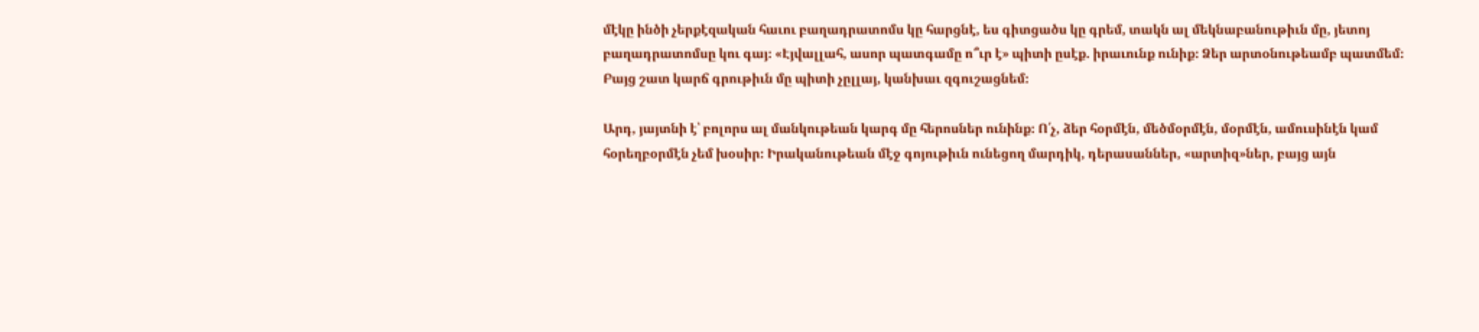մէկը ինծի չերքէզական հաւու բաղադրատոմս կը հարցնէ, ես գիտցածս կը գրեմ, տակն ալ մեկնաբանութիւն մը, յետոյ բաղադրատոմսը կու գայ։ «Էյվալլահ, ասոր պատգամը ո՞ւր է» պիտի ըսէք. իրաւունք ունիք։ Ձեր արտօնութեամբ պատմեմ։ Բայց շատ կարճ գրութիւն մը պիտի չըլլայ, կանխաւ զգուշացնեմ։

Արդ, յայտնի է՝ բոլորս ալ մանկութեան կարգ մը հերոսներ ունինք։ Ո՛չ, ձեր հօրմէն, մեծմօրմէն, մօրմէն, ամուսինէն կամ հօրեղբօրմէն չեմ խօսիր։ Իրականութեան մէջ գոյութիւն ունեցող մարդիկ, դերասաններ, «արտիզ»ներ, բայց այն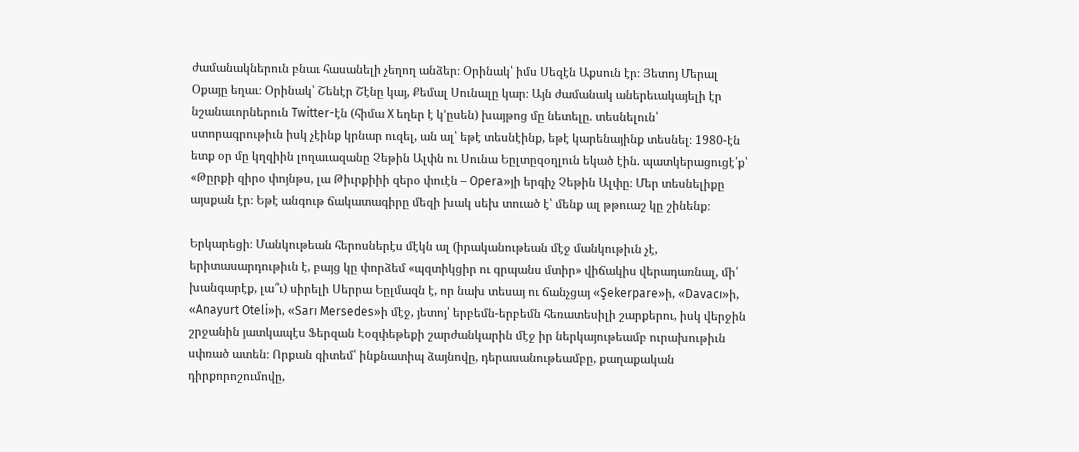ժամանակներուն բնաւ հասանելի չեղող անձեր։ Օրինակ՝ իմս Սեզէն Աքսուն էր։ Յետոյ Մերալ Օքայը եղաւ։ Օրինակ՝ Շենէր Շէնը կայ, Քեմալ Սունալը կար։ Այն ժամանակ աներեւակայելի էր նշանաւորներուն Twitter-էն (հիմա X եղեր է կ՚ըսեն) խայթոց մը նետելը. տեսնելուն՝ ստորագրութիւն իսկ չէինք կրնար ուզել, ան ալ՝ եթէ տեսնէինք, եթէ կարենայինք տեսնել։ 1980-էն ետք օր մը կղզիին լողաւազանը Չեթին Ալփն ու Սունա Եըլտըզօղլուն եկած էին. պատկերացուցէ՛ք՝ «Թըրքի զիրօ փոյնթս, լա Թիւրքիիի զերօ փուէն – Opera»յի երգիչ Չեթին Ալփը։ Մեր տեսնելիքը այսքան էր։ Եթէ անգութ ճակատագիրը մեզի խակ սեխ տուած է՝ մենք ալ թթուաշ կը շինենք։

Երկարեցի։ Մանկութեան հերոսներէս մէկն ալ (իրականութեան մէջ մանկութիւն չէ, երիտասարդութիւն է, բայց կը փորձեմ «պզտիկցիր ու գրպանս մտիր» վիճակիս վերադառնալ, մի՛ խանգարէք, լա՞ւ) սիրելի Սերրա Եըլմազն է, որ նախ տեսայ ու ճանչցայ «Şekerpare»ի, «Davacı»ի, «Anayurt Oteli»ի, «Sarı Mersedes»ի մէջ, յետոյ՝ երբեմն-երբեմն հեռատեսիլի շարքերու, իսկ վերջին շրջանին յատկապէս Ֆերզան Էօզփեթեքի շարժանկարին մէջ իր ներկայութեամբ ուրախութիւն սփռած ատեն։ Որքան գիտեմ՝ ինքնատիպ ձայնովը, դերասանութեամբը, քաղաքական դիրքորոշումովը,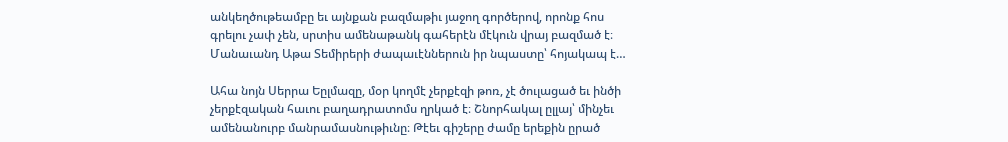անկեղծութեամբը եւ այնքան բազմաթիւ յաջող գործերով, որոնք հոս գրելու չափ չեն, սրտիս ամենաթանկ գահերէն մէկուն վրայ բազմած է։ Մանաւանդ Աթա Տեմիրերի ժապաւէններուն իր նպաստը՝ հոյակապ է…

Ահա նոյն Սերրա Եըլմազը, մօր կողմէ չերքէզի թոռ, չէ ծուլացած եւ ինծի չերքէզական հաւու բաղադրատոմս ղրկած է։ Շնորհակալ ըլլայ՝ մինչեւ ամենանուրբ մանրամասնութիւնը։ Թէեւ գիշերը ժամը երեքին ըրած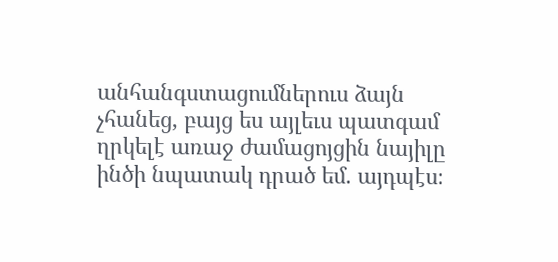անհանգստացումներուս ձայն չհանեց, բայց ես այլեւս պատգամ ղրկելէ առաջ ժամացոյցին նայիլը ինծի նպատակ դրած եմ. այդպէս։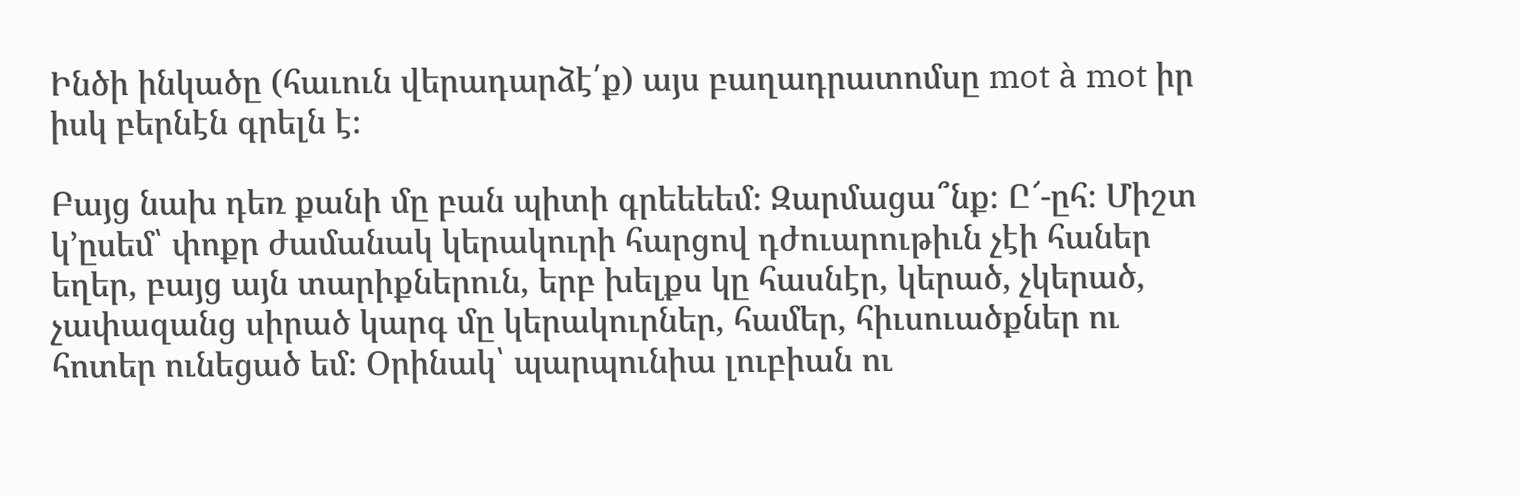Ինծի ինկածը (հաւուն վերադարձէ՛ք) այս բաղադրատոմսը mot à mot իր իսկ բերնէն գրելն է։

Բայց նախ դեռ քանի մը բան պիտի գրեեեեմ։ Զարմացա՞նք։ Ը՜-ըհ։ Միշտ կ՚ըսեմ՝ փոքր ժամանակ կերակուրի հարցով դժուարութիւն չէի հաներ եղեր, բայց այն տարիքներուն, երբ խելքս կը հասնէր, կերած, չկերած, չափազանց սիրած կարգ մը կերակուրներ, համեր, հիւսուածքներ ու հոտեր ունեցած եմ։ Օրինակ՝ պարպունիա լուբիան ու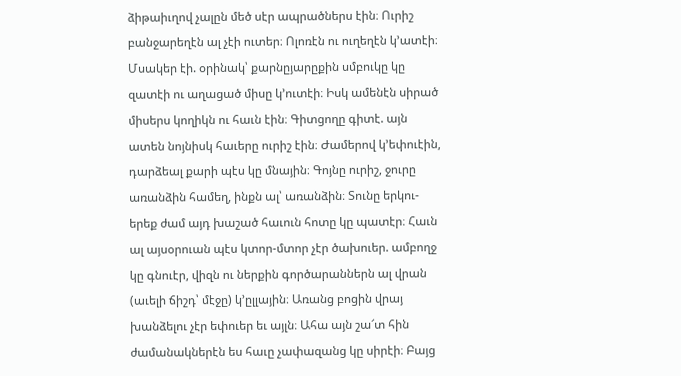ձիթաիւղով չալըն մեծ սէր ապրածներս էին։ Ուրիշ բանջարեղէն ալ չէի ուտեր։ Ոլոռէն ու ուղեղէն կ՚ատէի։ Մսակեր էի. օրինակ՝ քարնըյարըքին սմբուկը կը զատէի ու աղացած միսը կ՚ուտէի։ Իսկ ամենէն սիրած միսերս կողիկն ու հաւն էին։ Գիտցողը գիտէ. այն ատեն նոյնիսկ հաւերը ուրիշ էին։ Ժամերով կ՚եփուէին, դարձեալ քարի պէս կը մնային։ Գոյնը ուրիշ, ջուրը առանձին համեղ, ինքն ալ՝ առանձին։ Տունը երկու-երեք ժամ այդ խաշած հաւուն հոտը կը պատէր։ Հաւն ալ այսօրուան պէս կտոր-մտոր չէր ծախուեր. ամբողջ կը գնուէր, վիզն ու ներքին գործարաններն ալ վրան (աւելի ճիշդ՝ մէջը) կ՚ըլլային։ Առանց բոցին վրայ խանձելու չէր եփուեր եւ այլն։ Ահա այն շա՜տ հին ժամանակներէն ես հաւը չափազանց կը սիրէի։ Բայց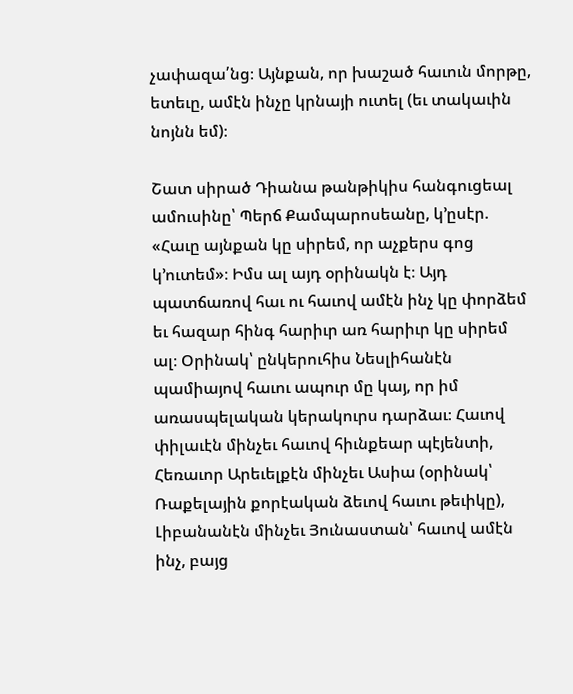չափազա՛նց։ Այնքան, որ խաշած հաւուն մորթը, ետեւը, ամէն ինչը կրնայի ուտել (եւ տակաւին նոյնն եմ)։

Շատ սիրած Դիանա թանթիկիս հանգուցեալ ամուսինը՝ Պերճ Քամպարոսեանը, կ՚ըսէր. «Հաւը այնքան կը սիրեմ, որ աչքերս գոց կ՚ուտեմ»։ Իմս ալ այդ օրինակն է։ Այդ պատճառով հաւ ու հաւով ամէն ինչ կը փորձեմ եւ հազար հինգ հարիւր առ հարիւր կը սիրեմ ալ։ Օրինակ՝ ընկերուհիս Նեսլիհանէն պամիայով հաւու ապուր մը կայ, որ իմ առասպելական կերակուրս դարձաւ։ Հաւով փիլաւէն մինչեւ հաւով հիւնքեար պէյենտի, Հեռաւոր Արեւելքէն մինչեւ Ասիա (օրինակ՝ Ռաքելային քորէական ձեւով հաւու թեւիկը), Լիբանանէն մինչեւ Յունաստան՝ հաւով ամէն ինչ, բայց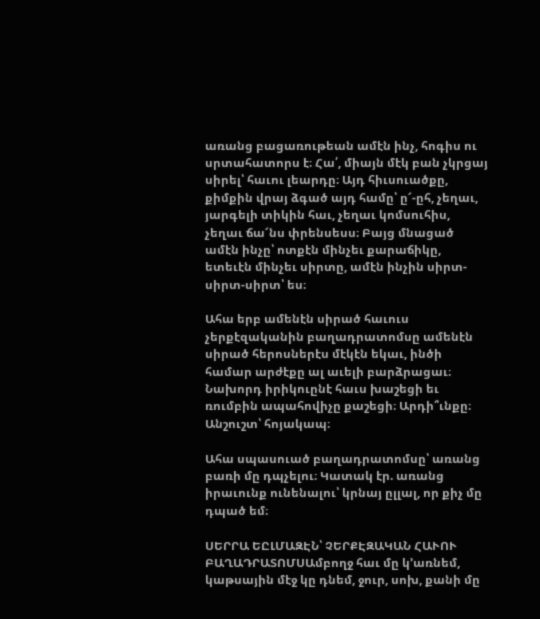առանց բացառութեան ամէն ինչ, հոգիս ու սրտահատորս է։ Հա՛, միայն մէկ բան չկրցայ սիրել՝ հաւու լեարդը։ Այդ հիւսուածքը, քիմքին վրայ ձգած այդ համը՝ ը՜-ըհ, չեղաւ, յարգելի տիկին հաւ, չեղաւ կոմսուհիս, չեղաւ ճա՜նս փրենսեսս։ Բայց մնացած ամէն ինչը՝ ոտքէն մինչեւ քարաճիկը, ետեւէն մինչեւ սիրտը, ամէն ինչին սիրտ-սիրտ-սիրտ՝ ես։

Ահա երբ ամենէն սիրած հաւուս չերքէզականին բաղադրատոմսը ամենէն սիրած հերոսներէս մէկէն եկաւ, ինծի համար արժէքը ալ աւելի բարձրացաւ։ Նախորդ իրիկուընէ հաւս խաշեցի եւ ռումբին ապահովիչը քաշեցի։ Արդի՞ւնքը։ Անշուշտ՝ հոյակապ։

Ահա սպասուած բաղադրատոմսը՝ առանց բառի մը դպչելու։ Կատակ էր. առանց իրաւունք ունենալու՝ կրնայ ըլլալ, որ քիչ մը դպած եմ։

ՍԵՐՐԱ ԵԸԼՄԱԶԷՆ՝ ՉԵՐՔԷԶԱԿԱՆ ՀԱՒՈՒ ԲԱՂԱԴՐԱՏՈՄՍԱմբողջ հաւ մը կ՚առնեմ, կաթսային մէջ կը դնեմ, ջուր, սոխ, քանի մը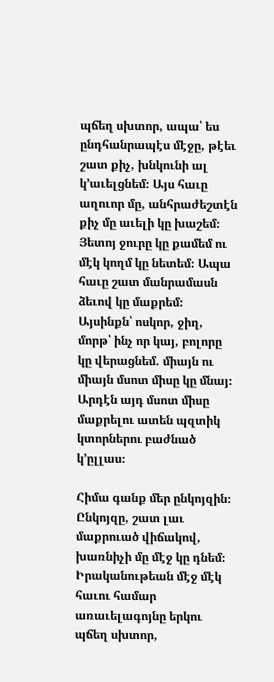պճեղ սխտոր, ապա՝ ես ընդհանրապէս մէջը, թէեւ շատ քիչ, խնկունի ալ կ՚աւելցնեմ։ Այս հաւը աղուոր մը, անհրաժեշտէն քիչ մը աւելի կը խաշեմ։ Յետոյ ջուրը կը քամեմ ու մէկ կողմ կը նետեմ։ Ապա հաւը շատ մանրամասն ձեւով կը մաքրեմ։ Այսինքն՝ ոսկոր, ջիղ, մորթ՝ ինչ որ կայ, բոլորը կը վերացնեմ. միայն ու միայն մսոտ միսը կը մնայ։ Արդէն այդ մսոտ միսը մաքրելու ատեն պզտիկ կտորներու բաժնած կ՚ըլլաս։

Հիմա գանք մեր ընկոյզին։ Ընկոյզը, շատ լաւ մաքրուած վիճակով, խառնիչի մը մէջ կը դնեմ։ Իրականութեան մէջ մէկ հաւու համար առաւելագոյնը երկու պճեղ սխտոր,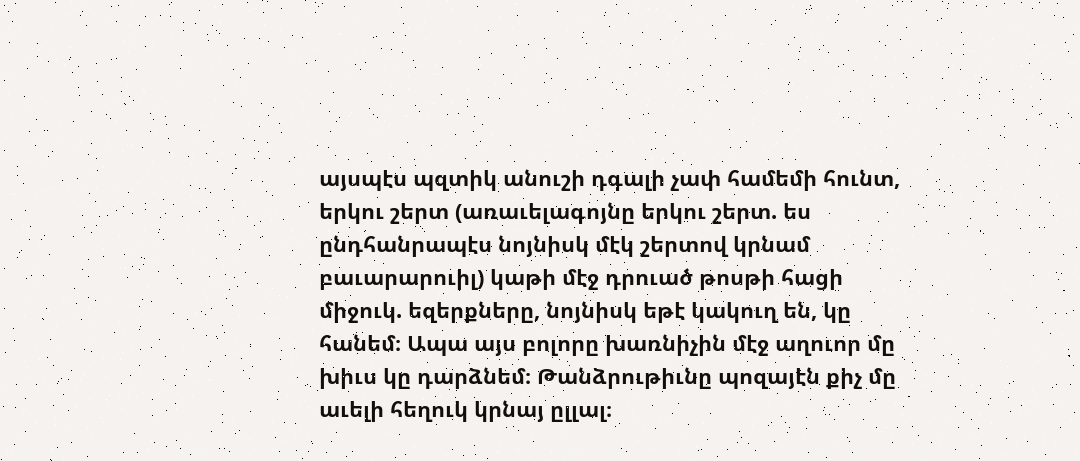այսպէս պզտիկ անուշի դգալի չափ համեմի հունտ, երկու շերտ (առաւելագոյնը երկու շերտ. ես ընդհանրապէս նոյնիսկ մէկ շերտով կրնամ բաւարարուիլ) կաթի մէջ դրուած թոսթի հացի միջուկ. եզերքները, նոյնիսկ եթէ կակուղ են, կը հանեմ։ Ապա այս բոլորը խառնիչին մէջ աղուոր մը խիւս կը դարձնեմ։ Թանձրութիւնը պոզայէն քիչ մը աւելի հեղուկ կրնայ ըլլալ։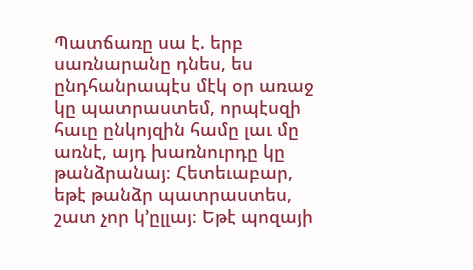Պատճառը սա է. երբ սառնարանը դնես, ես ընդհանրապէս մէկ օր առաջ կը պատրաստեմ, որպէսզի հաւը ընկոյզին համը լաւ մը առնէ, այդ խառնուրդը կը թանձրանայ։ Հետեւաբար, եթէ թանձր պատրաստես, շատ չոր կ՚ըլլայ։ Եթէ պոզայի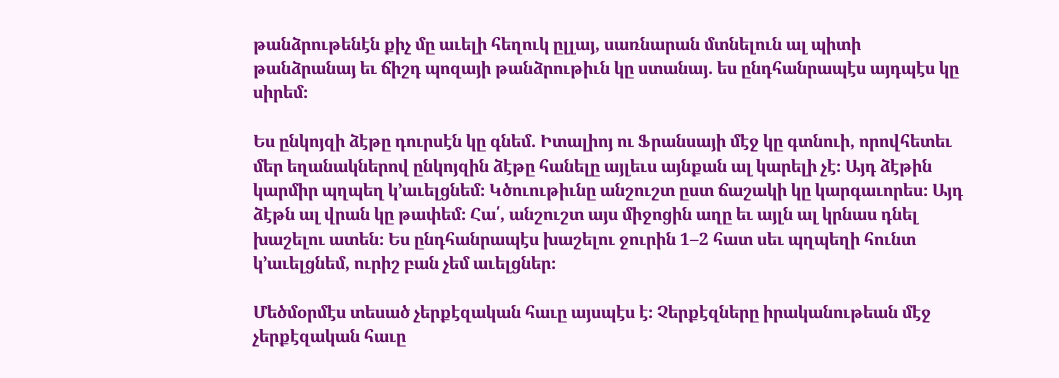թանձրութենէն քիչ մը աւելի հեղուկ ըլլայ, սառնարան մտնելուն ալ պիտի թանձրանայ եւ ճիշդ պոզայի թանձրութիւն կը ստանայ. ես ընդհանրապէս այդպէս կը սիրեմ։

Ես ընկոյզի ձէթը դուրսէն կը գնեմ. Իտալիոյ ու Ֆրանսայի մէջ կը գտնուի, որովհետեւ մեր եղանակներով ընկոյզին ձէթը հանելը այլեւս այնքան ալ կարելի չէ։ Այդ ձէթին կարմիր պղպեղ կ՚աւելցնեմ։ Կծուութիւնը անշուշտ ըստ ճաշակի կը կարգաւորես։ Այդ ձէթն ալ վրան կը թափեմ։ Հա՛, անշուշտ այս միջոցին աղը եւ այլն ալ կրնաս դնել խաշելու ատեն։ Ես ընդհանրապէս խաշելու ջուրին 1–2 հատ սեւ պղպեղի հունտ կ՚աւելցնեմ, ուրիշ բան չեմ աւելցներ։

Մեծմօրմէս տեսած չերքէզական հաւը այսպէս է։ Չերքէզները իրականութեան մէջ չերքէզական հաւը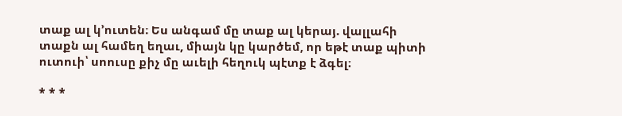տաք ալ կ՚ուտեն։ Ես անգամ մը տաք ալ կերայ. վալլահի տաքն ալ համեղ եղաւ, միայն կը կարծեմ, որ եթէ տաք պիտի ուտուի՝ սոուսը քիչ մը աւելի հեղուկ պէտք է ձգել։

* * *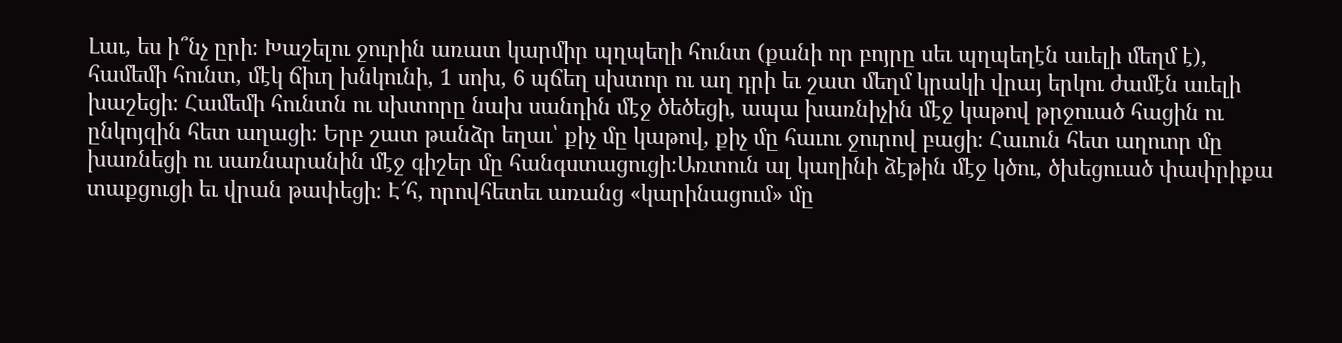Լաւ, ես ի՞նչ ըրի։ Խաշելու ջուրին առատ կարմիր պղպեղի հունտ (քանի որ բոյրը սեւ պղպեղէն աւելի մեղմ է), համեմի հունտ, մէկ ճիւղ խնկունի, 1 սոխ, 6 պճեղ սխտոր ու աղ դրի եւ շատ մեղմ կրակի վրայ երկու ժամէն աւելի խաշեցի։ Համեմի հունտն ու սխտորը նախ սանդին մէջ ծեծեցի, ապա խառնիչին մէջ կաթով թրջուած հացին ու ընկոյզին հետ աղացի։ Երբ շատ թանձր եղաւ՝ քիչ մը կաթով, քիչ մը հաւու ջուրով բացի։ Հաւուն հետ աղուոր մը խառնեցի ու սառնարանին մէջ գիշեր մը հանգստացուցի։Առտուն ալ կաղինի ձէթին մէջ կծու, ծխեցուած փափրիքա տաքցուցի եւ վրան թափեցի։ Է՜հ, որովհետեւ առանց «կարինացում» մը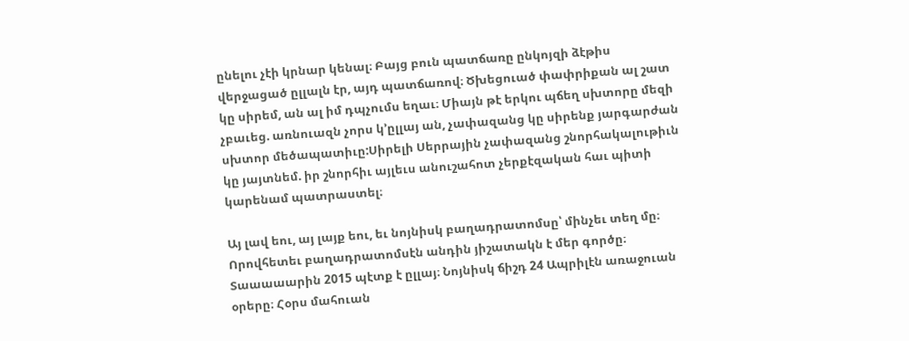ընելու չէի կրնար կենալ։ Բայց բուն պատճառը ընկոյզի ձէթիս վերջացած ըլլալն էր, այդ պատճառով։ Ծխեցուած փափրիքան ալ շատ կը սիրեմ, ան ալ իմ դպչումս եղաւ։ Միայն թէ երկու պճեղ սխտորը մեզի չբաւեց. առնուազն չորս կ՚ըլլայ ան, չափազանց կը սիրենք յարգարժան սխտոր մեծապատիւը:Սիրելի Սերրային չափազանց շնորհակալութիւն կը յայտնեմ. իր շնորհիւ այլեւս անուշահոտ չերքէզական հաւ պիտի կարենամ պատրաստել։

Այ լավ եու, այ լայք եու, եւ նոյնիսկ բաղադրատոմսը՝ մինչեւ տեղ մը։ Որովհետեւ բաղադրատոմսէն անդին յիշատակն է մեր գործը։ Տաաաաարին 2015 պէտք է ըլլայ։ Նոյնիսկ ճիշդ 24 Ապրիլէն առաջուան օրերը։ Հօրս մահուան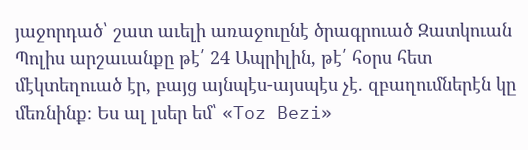յաջորդած՝ շատ աւելի առաջուընէ ծրագրուած Զատկուան Պոլիս արշաւանքը թէ՛ 24 Ապրիլին, թէ՛ հօրս հետ մէկտեղուած էր, բայց այնպէս-այսպէս չէ. զբաղումներէն կը մեռնինք։ Ես ալ լսեր եմ՝ «Toz Bezi»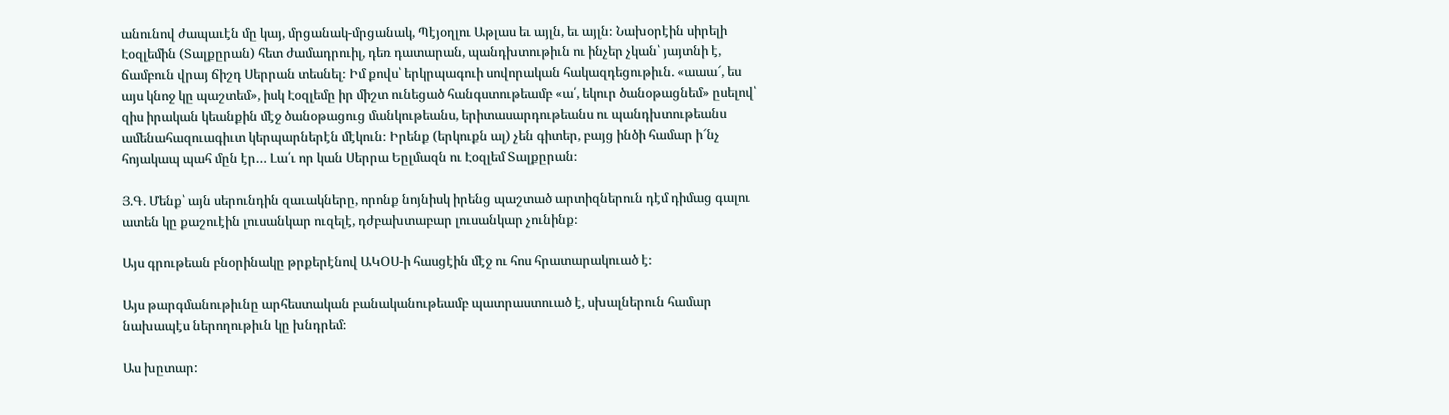անունով ժապաւէն մը կայ, մրցանակ-մրցանակ, Պէյօղլու Աթլաս եւ այլն, եւ այլն։ Նախօրէին սիրելի Էօզլեմին (Տալքըրան) հետ ժամադրուիլ, դեռ դատարան, պանդխտութիւն ու ինչեր չկան՝ յայտնի է, ճամբուն վրայ ճիշդ Սերրան տեսնել։ Իմ քովս՝ երկրպագուի սովորական հակազդեցութիւն. «աաա՜, ես այս կնոջ կը պաշտեմ», իսկ Էօզլեմը իր միշտ ունեցած հանգստութեամբ «ա՛, եկուր ծանօթացնեմ» ըսելով՝ զիս իրական կեանքին մէջ ծանօթացուց մանկութեանս, երիտասարդութեանս ու պանդխտութեանս ամենահազուագիւտ կերպարներէն մէկուն։ Իրենք (երկուքն ալ) չեն գիտեր, բայց ինծի համար ի՜նչ հոյակապ պահ մըն էր… Լա՛ւ որ կան Սերրա Եըլմազն ու Էօզլեմ Տալքըրան։

Յ.Գ. Մենք՝ այն սերունդին զաւակները, որոնք նոյնիսկ իրենց պաշտած արտիզներուն դէմ դիմաց գալու ատեն կը քաշուէին լուսանկար ուզելէ, դժբախտաբար լուսանկար չունինք։

Այս գրութեան բնօրինակը թրքերէնով ԱԿՕՍ-ի հասցէին մէջ ու հոս հրատարակուած է։

Այս թարգմանութիւնը արհեստական բանականութեամբ պատրաստուած է, սխալներուն համար նախապէս ներողութիւն կը խնդրեմ։

Աս խըտար: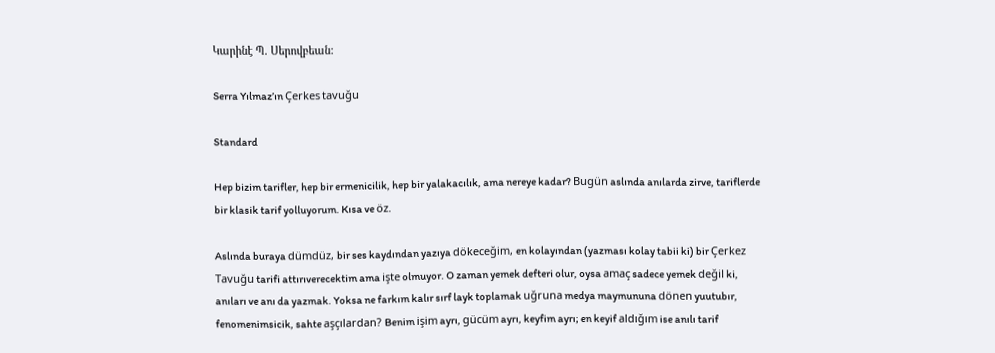Կարինէ Պ. Սերովբեան:

Serra Yılmaz’ın Çerkes tavuğu

Standard

Hep bizim tarifler, hep bir ermenicilik, hep bir yalakacılık, ama nereye kadar? Bugün aslında anılarda zirve, tariflerde bir klasik tarif yolluyorum. Kısa ve öz.

Aslında buraya dümdüz, bir ses kaydından yazıya dökeceğim, en kolayından (yazması kolay tabii ki) bir Çerkez Tavuğu tarifi attırıverecektim ama işte olmuyor. O zaman yemek defteri olur, oysa amaç sadece yemek değil ki, anıları ve anı da yazmak. Yoksa ne farkım kalır sırf layk toplamak uğruna medya maymununa dönen yuutubır, fenomenimsicik, sahte aşçılardan? Benim işim ayrı, gücüm ayrı, keyfim ayrı; en keyif aldığım ise anılı tarif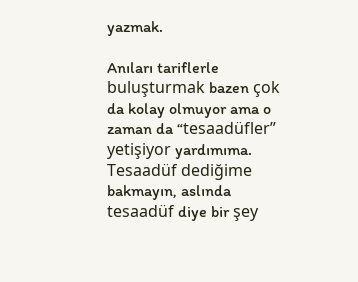yazmak.

Anıları tariflerle buluşturmak bazen çok da kolay olmuyor ama o zaman da “tesaadüfler” yetişiyor yardımıma. Tesaadüf dediğime bakmayın, aslında tesaadüf diye bir şey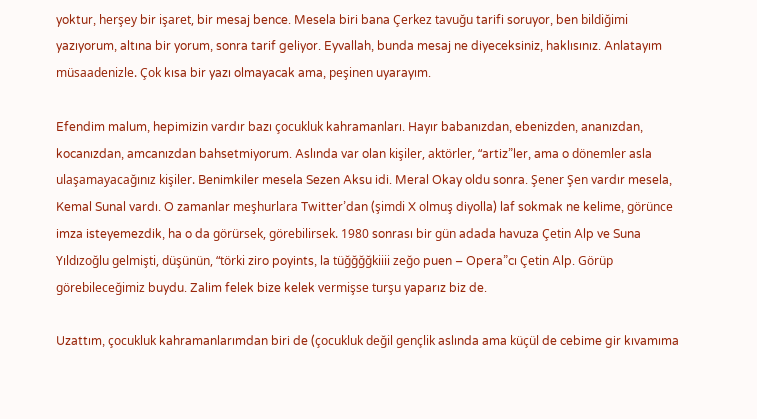yoktur, herşey bir işaret, bir mesaj bence. Mesela biri bana Çerkez tavuğu tarifi soruyor, ben bildiğimi yazıyorum, altına bir yorum, sonra tarif geliyor. Eyvallah, bunda mesaj ne diyeceksiniz, haklısınız. Anlatayım müsaadenizle. Çok kısa bir yazı olmayacak ama, peşinen uyarayım.

Efendim malum, hepimizin vardır bazı çocukluk kahramanları. Hayır babanızdan, ebenizden, ananızdan, kocanızdan, amcanızdan bahsetmiyorum. Aslında var olan kişiler, aktörler, “artiz”ler, ama o dönemler asla ulaşamayacağınız kişiler. Benimkiler mesela Sezen Aksu idi. Meral Okay oldu sonra. Şener Şen vardır mesela, Kemal Sunal vardı. O zamanlar meşhurlara Twitter’dan (şimdi X olmuş diyolla) laf sokmak ne kelime, görünce imza isteyemezdik, ha o da görürsek, görebilirsek. 1980 sonrası bir gün adada havuza Çetin Alp ve Suna Yıldızoğlu gelmişti, düşünün, “törki ziro poyints, la tüğğğğkiiii zeğo puen – Opera”cı Çetin Alp. Görüp görebileceğimiz buydu. Zalim felek bize kelek vermişse turşu yaparız biz de.

Uzattım, çocukluk kahramanlarımdan biri de (çocukluk değil gençlik aslında ama küçül de cebime gir kıvamıma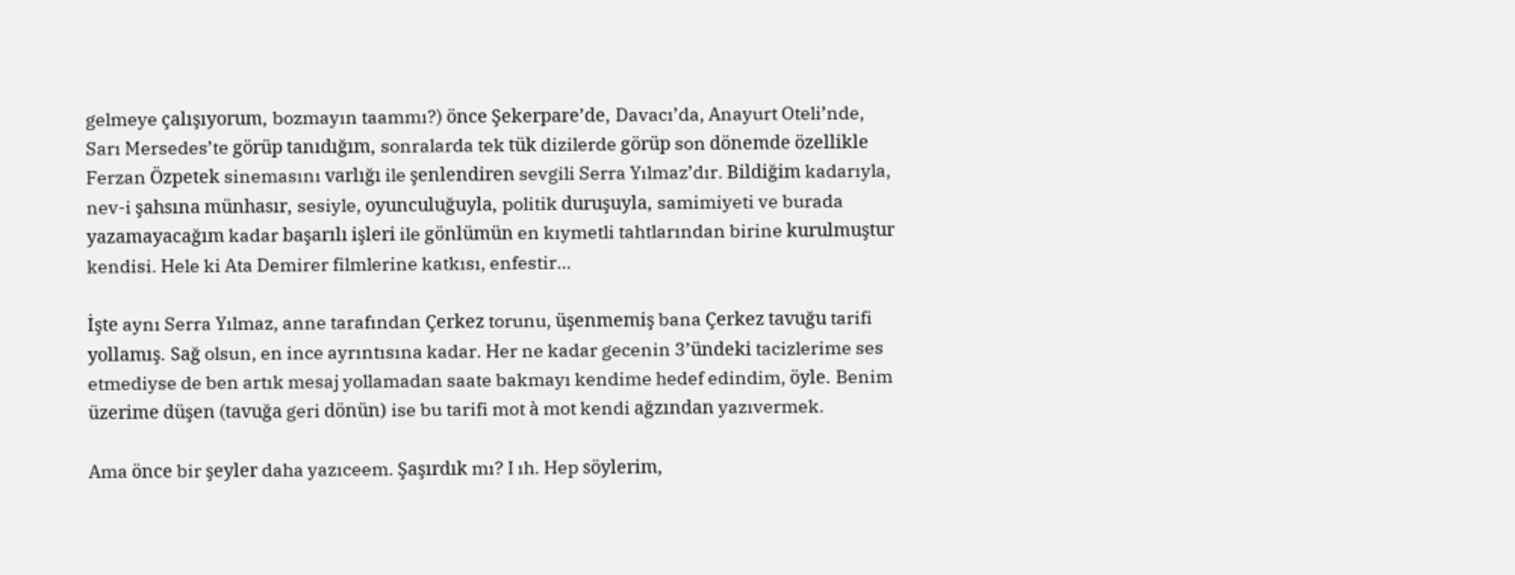gelmeye çalışıyorum, bozmayın taammı?) önce Şekerpare’de, Davacı’da, Anayurt Oteli’nde, Sarı Mersedes’te görüp tanıdığım, sonralarda tek tük dizilerde görüp son dönemde özellikle Ferzan Özpetek sinemasını varlığı ile şenlendiren sevgili Serra Yılmaz’dır. Bildiğim kadarıyla, nev-i şahsına münhasır, sesiyle, oyunculuğuyla, politik duruşuyla, samimiyeti ve burada yazamayacağım kadar başarılı işleri ile gönlümün en kıymetli tahtlarından birine kurulmuştur kendisi. Hele ki Ata Demirer filmlerine katkısı, enfestir…

İşte aynı Serra Yılmaz, anne tarafından Çerkez torunu, üşenmemiş bana Çerkez tavuğu tarifi yollamış. Sağ olsun, en ince ayrıntısına kadar. Her ne kadar gecenin 3’ündeki tacizlerime ses etmediyse de ben artık mesaj yollamadan saate bakmayı kendime hedef edindim, öyle. Benim üzerime düşen (tavuğa geri dönün) ise bu tarifi mot à mot kendi ağzından yazıvermek.

Ama önce bir şeyler daha yazıceem. Şaşırdık mı? I ıh. Hep söylerim,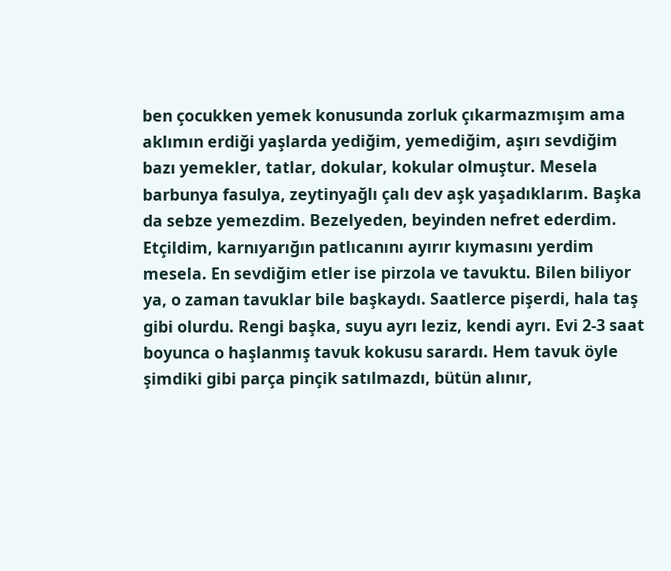ben çocukken yemek konusunda zorluk çıkarmazmışım ama aklımın erdiği yaşlarda yediğim, yemediğim, aşırı sevdiğim bazı yemekler, tatlar, dokular, kokular olmuştur. Mesela barbunya fasulya, zeytinyağlı çalı dev aşk yaşadıklarım. Başka da sebze yemezdim. Bezelyeden, beyinden nefret ederdim. Etçildim, karnıyarığın patlıcanını ayırır kıymasını yerdim mesela. En sevdiğim etler ise pirzola ve tavuktu. Bilen biliyor ya, o zaman tavuklar bile başkaydı. Saatlerce pişerdi, hala taş gibi olurdu. Rengi başka, suyu ayrı leziz, kendi ayrı. Evi 2-3 saat boyunca o haşlanmış tavuk kokusu sarardı. Hem tavuk öyle şimdiki gibi parça pinçik satılmazdı, bütün alınır,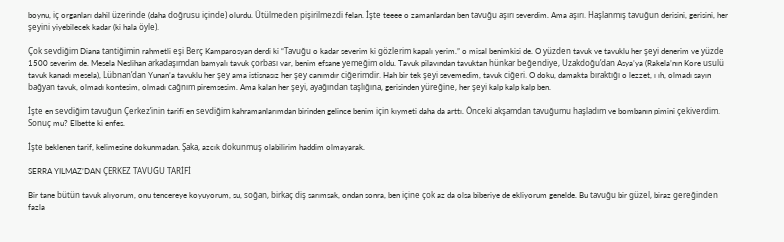boynu, iç organları dahil üzerinde (daha doğrusu içinde) olurdu. Ütülmeden pişirilmezdi felan. İşte teeee o zamanlardan ben tavuğu aşırı severdim. Ama aşırı. Haşlanmış tavuğun derisini, gerisini, her şeyini yiyebilecek kadar (ki hala öyle).

Çok sevdiğim Diana tantiğimin rahmetli eşi Berç Kamparosyan derdi ki “Tavuğu o kadar severim ki gözlerim kapalı yerim.” o misal benimkisi de. O yüzden tavuk ve tavuklu her şeyi denerim ve yüzde 1500 severim de. Mesela Neslihan arkadaşımdan bamyalı tavuk çorbası var, benim efsane yemeğim oldu. Tavuk pilavından tavuktan hünkar beğendiye, Uzakdoğu’dan Asya’ya (Rakela’nın Kore usulü tavuk kanadı mesela), Lübnan’dan Yunan’a tavuklu her şey ama istisnasız her şey canımdır ciğerimdir. Hah bir tek şeyi sevemedim, tavuk ciğeri. O doku, damakta bıraktığı o lezzet, ı ıh, olmadı sayın bağyan tavuk, olmadı kontesim, olmadı cağnım piremsesim. Ama kalan her şeyi, ayağından taşlığına, gerisinden yüreğine, her şeyi kalp kalp kalp ben.

İşte en sevdiğim tavuğun Çerkez’inin tarifi en sevdiğim kahramanlarımdan birinden gelince benim için kıymeti daha da arttı. Önceki akşamdan tavuğumu haşladım ve bombanın pimini çekiverdim. Sonuç mu? Elbette ki enfes.

İşte beklenen tarif, kelimesine dokunmadan. Şaka, azcık dokunmuş olabilirim haddim olmayarak.

SERRA YILMAZ’DAN ÇERKEZ TAVUĞU TARİFİ

Bir tane bütün tavuk alıyorum, onu tencereye koyuyorum, su, soğan, birkaç diş sarımsak, ondan sonra, ben içine çok az da olsa biberiye de ekliyorum genelde. Bu tavuğu bir güzel, biraz gereğinden fazla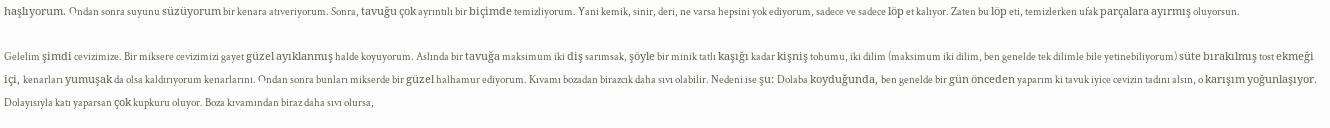haşlıyorum. Ondan sonra suyunu süzüyorum bir kenara atıveriyorum. Sonra, tavuğu çok ayrıntılı bir biçimde temizliyorum. Yani kemik, sinir, deri, ne varsa hepsini yok ediyorum, sadece ve sadece löp et kalıyor. Zaten bu löp eti, temizlerken ufak parçalara ayırmış oluyorsun.

Gelelim şimdi cevizimize. Bir miksere cevizimizi gayet güzel ayıklanmış halde koyuyorum. Aslında bir tavuğa maksimum iki diş sarımsak, şöyle bir minik tatlı kaşığı kadar kişniş tohumu, iki dilim (maksimum iki dilim, ben genelde tek dilimle bile yetinebiliyorum) süte bırakılmış tost ekmeği içi, kenarları yumuşak da olsa kaldırıyorum kenarlarını. Ondan sonra bunları mikserde bir güzel halhamur ediyorum. Kıvamı bozadan birazcık daha sıvı olabilir. Nedeni ise şu: Dolaba koyduğunda, ben genelde bir gün önceden yaparım ki tavuk iyice cevizin tadını alsın, o karışım yoğunlaşıyor. Dolayısıyla katı yaparsan çok kupkuru oluyor. Boza kıvamından biraz daha sıvı olursa,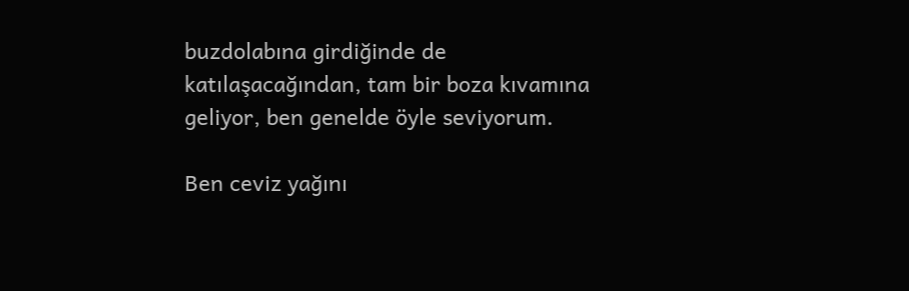buzdolabına girdiğinde de katılaşacağından, tam bir boza kıvamına geliyor, ben genelde öyle seviyorum.

Ben ceviz yağını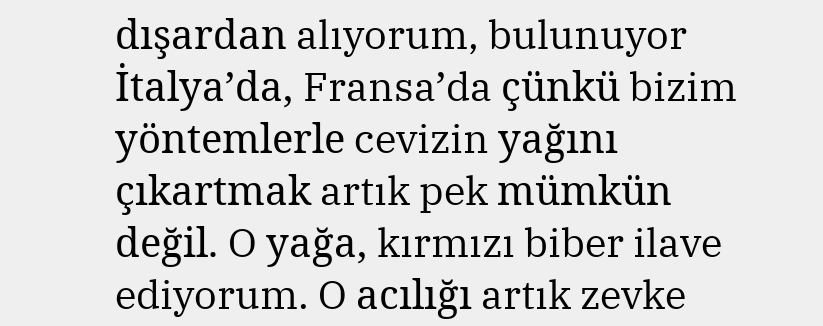dışardan alıyorum, bulunuyor İtalya’da, Fransa’da çünkü bizim yöntemlerle cevizin yağını çıkartmak artık pek mümkün değil. O yağa, kırmızı biber ilave ediyorum. O acılığı artık zevke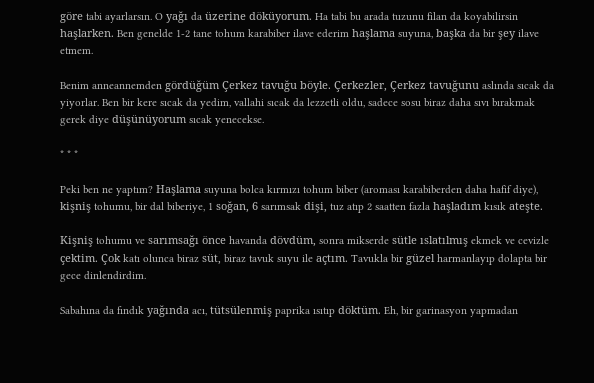göre tabi ayarlarsın. O yağı da üzerine döküyorum. Ha tabi bu arada tuzunu filan da koyabilirsin haşlarken. Ben genelde 1-2 tane tohum karabiber ilave ederim haşlama suyuna, başka da bir şey ilave etmem.

Benim anneannemden gördüğüm Çerkez tavuğu böyle. Çerkezler, Çerkez tavuğunu aslında sıcak da yiyorlar. Ben bir kere sıcak da yedim, vallahi sıcak da lezzetli oldu, sadece sosu biraz daha sıvı bırakmak gerek diye düşünüyorum sıcak yenecekse.

* * *

Peki ben ne yaptım? Haşlama suyuna bolca kırmızı tohum biber (aroması karabiberden daha hafif diye), kişniş tohumu, bir dal biberiye, 1 soğan, 6 sarımsak dişi, tuz atıp 2 saatten fazla haşladım kısık ateşte.

Kişniş tohumu ve sarımsağı önce havanda dövdüm, sonra mikserde sütle ıslatılmış ekmek ve cevizle çektim. Çok katı olunca biraz süt, biraz tavuk suyu ile açtım. Tavukla bir güzel harmanlayıp dolapta bir gece dinlendirdim.

Sabahına da fındık yağında acı, tütsülenmiş paprika ısıtıp döktüm. Eh, bir garinasyon yapmadan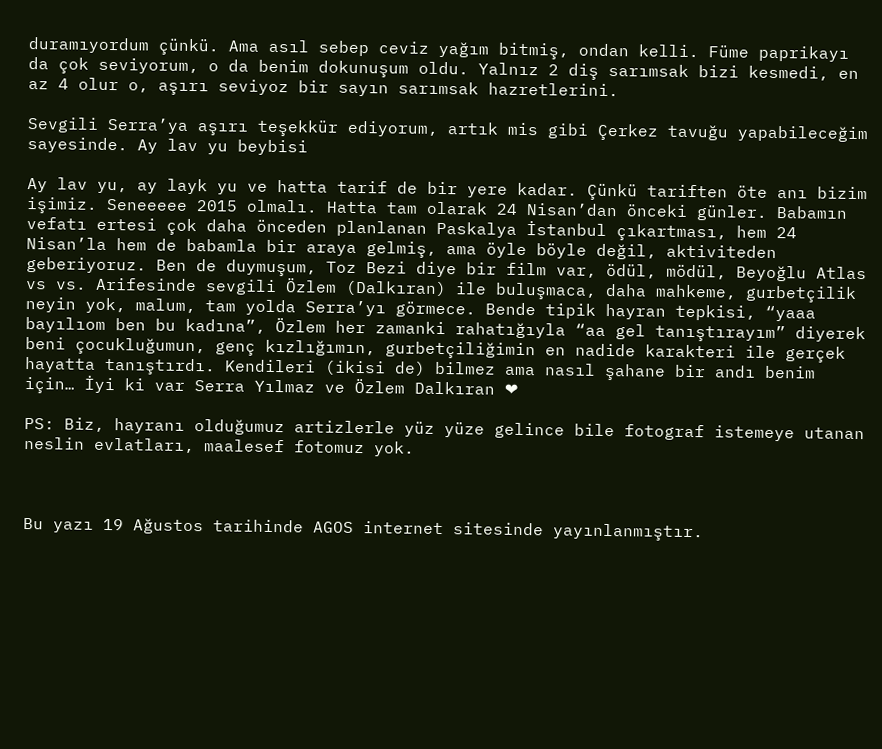duramıyordum çünkü. Ama asıl sebep ceviz yağım bitmiş, ondan kelli. Füme paprikayı da çok seviyorum, o da benim dokunuşum oldu. Yalnız 2 diş sarımsak bizi kesmedi, en az 4 olur o, aşırı seviyoz bir sayın sarımsak hazretlerini.

Sevgili Serra’ya aşırı teşekkür ediyorum, artık mis gibi Çerkez tavuğu yapabileceğim sayesinde. Ay lav yu beybisi

Ay lav yu, ay layk yu ve hatta tarif de bir yere kadar. Çünkü tariften öte anı bizim işimiz. Seneeeee 2015 olmalı. Hatta tam olarak 24 Nisan’dan önceki günler. Babamın vefatı ertesi çok daha önceden planlanan Paskalya İstanbul çıkartması, hem 24 Nisan’la hem de babamla bir araya gelmiş, ama öyle böyle değil, aktiviteden geberiyoruz. Ben de duymuşum, Toz Bezi diye bir film var, ödül, mödül, Beyoğlu Atlas vs vs. Arifesinde sevgili Özlem (Dalkıran) ile buluşmaca, daha mahkeme, gurbetçilik neyin yok, malum, tam yolda Serra’yı görmece. Bende tipik hayran tepkisi, “yaaa bayılıom ben bu kadına”, Özlem her zamanki rahatığıyla “aa gel tanıştırayım” diyerek beni çocukluğumun, genç kızlığımın, gurbetçiliğimin en nadide karakteri ile gerçek hayatta tanıştırdı. Kendileri (ikisi de) bilmez ama nasıl şahane bir andı benim için… İyi ki var Serra Yılmaz ve Özlem Dalkıran ❤

PS: Biz, hayranı olduğumuz artizlerle yüz yüze gelince bile fotograf istemeye utanan neslin evlatları, maalesef fotomuz yok.



Bu yazı 19 Ağustos tarihinde AGOS internet sitesinde yayınlanmıştır.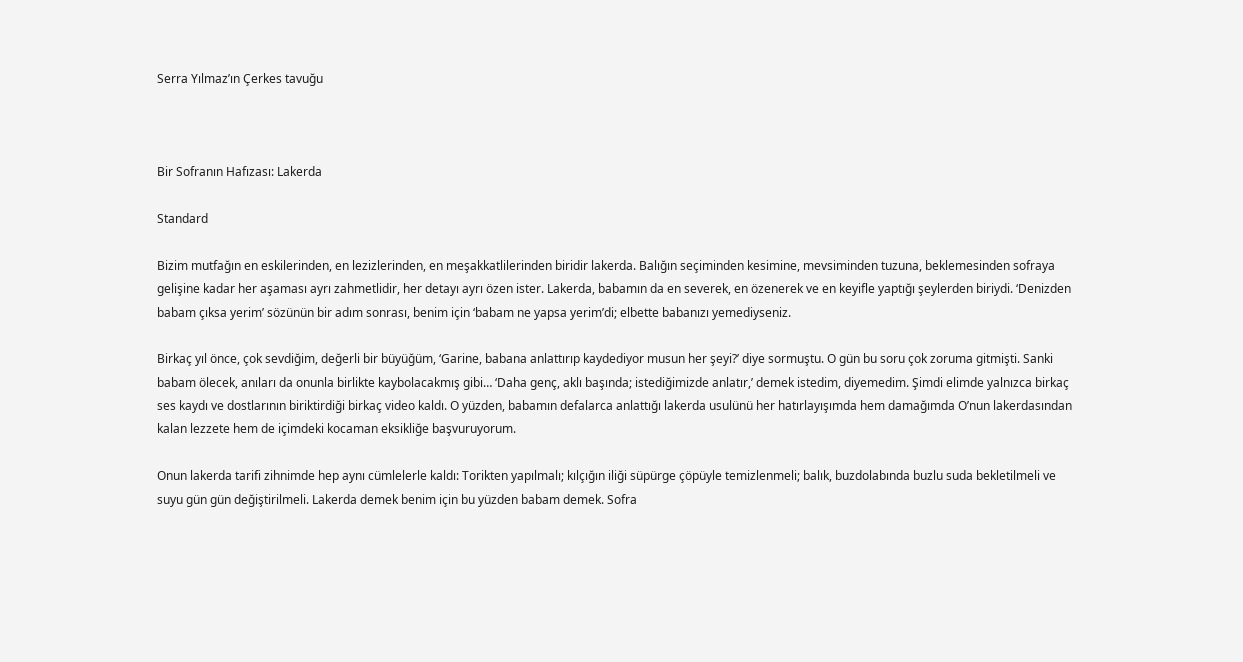Serra Yılmaz’ın Çerkes tavuğu



Bir Sofranın Hafızası: Lakerda

Standard

Bizim mutfağın en eskilerinden, en lezizlerinden, en meşakkatlilerinden biridir lakerda. Balığın seçiminden kesimine, mevsiminden tuzuna, beklemesinden sofraya gelişine kadar her aşaması ayrı zahmetlidir, her detayı ayrı özen ister. Lakerda, babamın da en severek, en özenerek ve en keyifle yaptığı şeylerden biriydi. ‘Denizden babam çıksa yerim’ sözünün bir adım sonrası, benim için ‘babam ne yapsa yerim’di; elbette babanızı yemediyseniz.

Birkaç yıl önce, çok sevdiğim, değerli bir büyüğüm, ‘Garine, babana anlattırıp kaydediyor musun her şeyi?’ diye sormuştu. O gün bu soru çok zoruma gitmişti. Sanki babam ölecek, anıları da onunla birlikte kaybolacakmış gibi… ‘Daha genç, aklı başında; istediğimizde anlatır,’ demek istedim, diyemedim. Şimdi elimde yalnızca birkaç ses kaydı ve dostlarının biriktirdiği birkaç video kaldı. O yüzden, babamın defalarca anlattığı lakerda usulünü her hatırlayışımda hem damağımda O’nun lakerdasından kalan lezzete hem de içimdeki kocaman eksikliğe başvuruyorum.

Onun lakerda tarifi zihnimde hep aynı cümlelerle kaldı: Torikten yapılmalı; kılçığın iliği süpürge çöpüyle temizlenmeli; balık, buzdolabında buzlu suda bekletilmeli ve suyu gün gün değiştirilmeli. Lakerda demek benim için bu yüzden babam demek. Sofra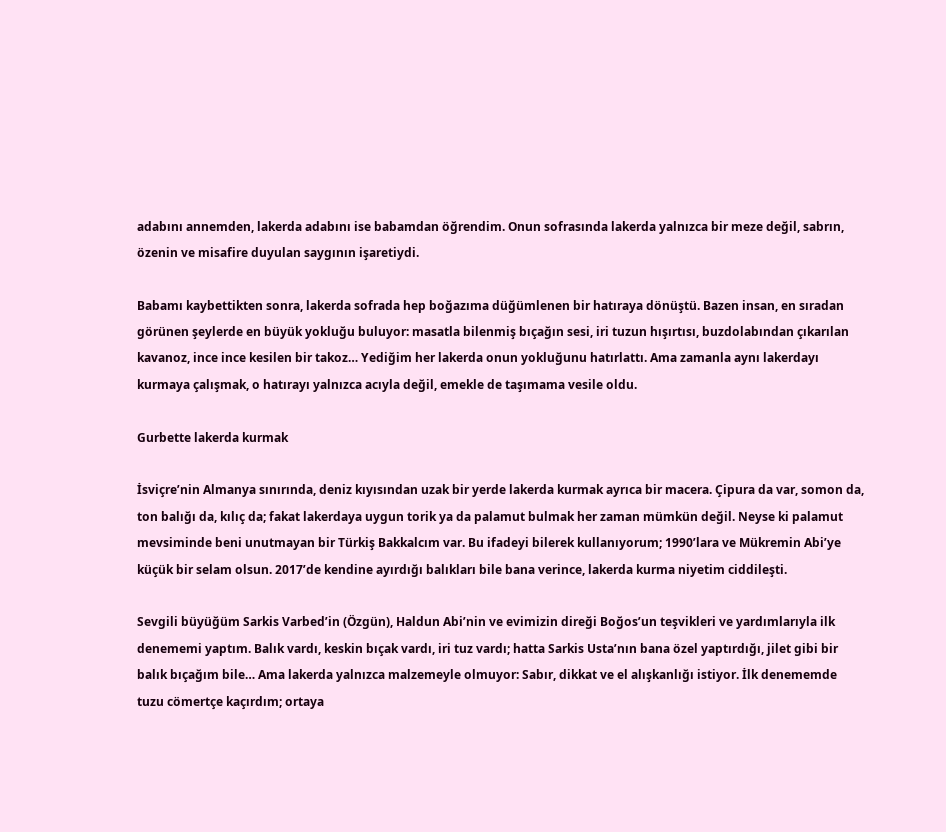adabını annemden, lakerda adabını ise babamdan öğrendim. Onun sofrasında lakerda yalnızca bir meze değil, sabrın, özenin ve misafire duyulan saygının işaretiydi.

Babamı kaybettikten sonra, lakerda sofrada hep boğazıma düğümlenen bir hatıraya dönüştü. Bazen insan, en sıradan görünen şeylerde en büyük yokluğu buluyor: masatla bilenmiş bıçağın sesi, iri tuzun hışırtısı, buzdolabından çıkarılan kavanoz, ince ince kesilen bir takoz… Yediğim her lakerda onun yokluğunu hatırlattı. Ama zamanla aynı lakerdayı kurmaya çalışmak, o hatırayı yalnızca acıyla değil, emekle de taşımama vesile oldu.

Gurbette lakerda kurmak

İsviçre’nin Almanya sınırında, deniz kıyısından uzak bir yerde lakerda kurmak ayrıca bir macera. Çipura da var, somon da, ton balığı da, kılıç da; fakat lakerdaya uygun torik ya da palamut bulmak her zaman mümkün değil. Neyse ki palamut mevsiminde beni unutmayan bir Türkiş Bakkalcım var. Bu ifadeyi bilerek kullanıyorum; 1990’lara ve Mükremin Abi’ye küçük bir selam olsun. 2017’de kendine ayırdığı balıkları bile bana verince, lakerda kurma niyetim ciddileşti.

Sevgili büyüğüm Sarkis Varbed’in (Özgün), Haldun Abi’nin ve evimizin direği Boğos’un teşvikleri ve yardımlarıyla ilk denememi yaptım. Balık vardı, keskin bıçak vardı, iri tuz vardı; hatta Sarkis Usta’nın bana özel yaptırdığı, jilet gibi bir balık bıçağım bile… Ama lakerda yalnızca malzemeyle olmuyor: Sabır, dikkat ve el alışkanlığı istiyor. İlk denememde tuzu cömertçe kaçırdım; ortaya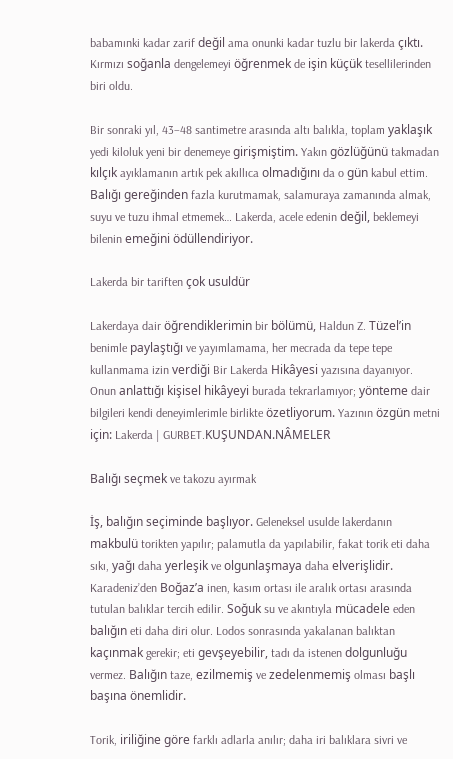babamınki kadar zarif değil ama onunki kadar tuzlu bir lakerda çıktı. Kırmızı soğanla dengelemeyi öğrenmek de işin küçük tesellilerinden biri oldu.

Bir sonraki yıl, 43–48 santimetre arasında altı balıkla, toplam yaklaşık yedi kiloluk yeni bir denemeye girişmiştim. Yakın gözlüğünü takmadan kılçık ayıklamanın artık pek akıllıca olmadığını da o gün kabul ettim. Balığı gereğinden fazla kurutmamak, salamuraya zamanında almak, suyu ve tuzu ihmal etmemek… Lakerda, acele edenin değil, beklemeyi bilenin emeğini ödüllendiriyor.

Lakerda bir tariften çok usuldür

Lakerdaya dair öğrendiklerimin bir bölümü, Haldun Z. Tüzel’in benimle paylaştığı ve yayımlamama, her mecrada da tepe tepe kullanmama izin verdiği Bir Lakerda Hikâyesi yazısına dayanıyor. Onun anlattığı kişisel hikâyeyi burada tekrarlamıyor; yönteme dair bilgileri kendi deneyimlerimle birlikte özetliyorum. Yazının özgün metni için: Lakerda | GURBET.KUŞUNDAN.NÂMELER

Balığı seçmek ve takozu ayırmak

İş, balığın seçiminde başlıyor. Geleneksel usulde lakerdanın makbulü torikten yapılır; palamutla da yapılabilir, fakat torik eti daha sıkı, yağı daha yerleşik ve olgunlaşmaya daha elverişlidir. Karadeniz’den Boğaz’a inen, kasım ortası ile aralık ortası arasında tutulan balıklar tercih edilir. Soğuk su ve akıntıyla mücadele eden balığın eti daha diri olur. Lodos sonrasında yakalanan balıktan kaçınmak gerekir; eti gevşeyebilir, tadı da istenen dolgunluğu vermez. Balığın taze, ezilmemiş ve zedelenmemiş olması başlı başına önemlidir.

Torik, iriliğine göre farklı adlarla anılır; daha iri balıklara sivri ve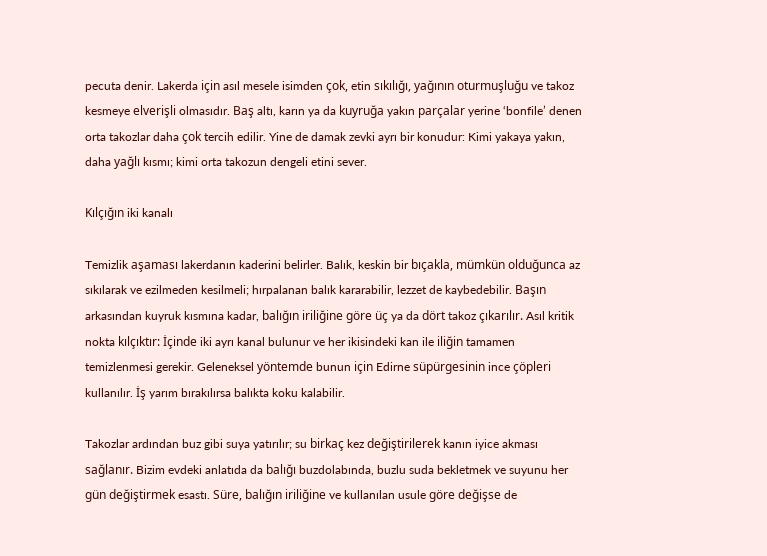pecuta denir. Lakerda için asıl mesele isimden çok, etin sıkılığı, yağının oturmuşluğu ve takoz kesmeye elverişli olmasıdır. Baş altı, karın ya da kuyruğa yakın parçalar yerine ‘bonfile’ denen orta takozlar daha çok tercih edilir. Yine de damak zevki ayrı bir konudur: Kimi yakaya yakın, daha yağlı kısmı; kimi orta takozun dengeli etini sever.

Kılçığın iki kanalı

Temizlik aşaması lakerdanın kaderini belirler. Balık, keskin bir bıçakla, mümkün olduğunca az sıkılarak ve ezilmeden kesilmeli; hırpalanan balık kararabilir, lezzet de kaybedebilir. Başın arkasından kuyruk kısmına kadar, balığın iriliğine göre üç ya da dört takoz çıkarılır. Asıl kritik nokta kılçıktır: İçinde iki ayrı kanal bulunur ve her ikisindeki kan ile iliğin tamamen temizlenmesi gerekir. Geleneksel yöntemde bunun için Edirne süpürgesinin ince çöpleri kullanılır. İş yarım bırakılırsa balıkta koku kalabilir.

Takozlar ardından buz gibi suya yatırılır; su birkaç kez değiştirilerek kanın iyice akması sağlanır. Bizim evdeki anlatıda da balığı buzdolabında, buzlu suda bekletmek ve suyunu her gün değiştirmek esastı. Süre, balığın iriliğine ve kullanılan usule göre değişse de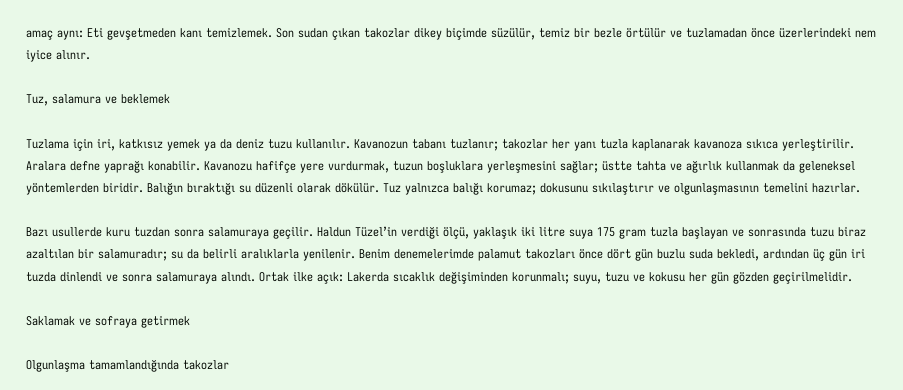amaç aynı: Eti gevşetmeden kanı temizlemek. Son sudan çıkan takozlar dikey biçimde süzülür, temiz bir bezle örtülür ve tuzlamadan önce üzerlerindeki nem iyice alınır.

Tuz, salamura ve beklemek

Tuzlama için iri, katkısız yemek ya da deniz tuzu kullanılır. Kavanozun tabanı tuzlanır; takozlar her yanı tuzla kaplanarak kavanoza sıkıca yerleştirilir. Aralara defne yaprağı konabilir. Kavanozu hafifçe yere vurdurmak, tuzun boşluklara yerleşmesini sağlar; üstte tahta ve ağırlık kullanmak da geleneksel yöntemlerden biridir. Balığın bıraktığı su düzenli olarak dökülür. Tuz yalnızca balığı korumaz; dokusunu sıkılaştırır ve olgunlaşmasının temelini hazırlar.

Bazı usullerde kuru tuzdan sonra salamuraya geçilir. Haldun Tüzel’in verdiği ölçü, yaklaşık iki litre suya 175 gram tuzla başlayan ve sonrasında tuzu biraz azaltılan bir salamuradır; su da belirli aralıklarla yenilenir. Benim denemelerimde palamut takozları önce dört gün buzlu suda bekledi, ardından üç gün iri tuzda dinlendi ve sonra salamuraya alındı. Ortak ilke açık: Lakerda sıcaklık değişiminden korunmalı; suyu, tuzu ve kokusu her gün gözden geçirilmelidir.

Saklamak ve sofraya getirmek

Olgunlaşma tamamlandığında takozlar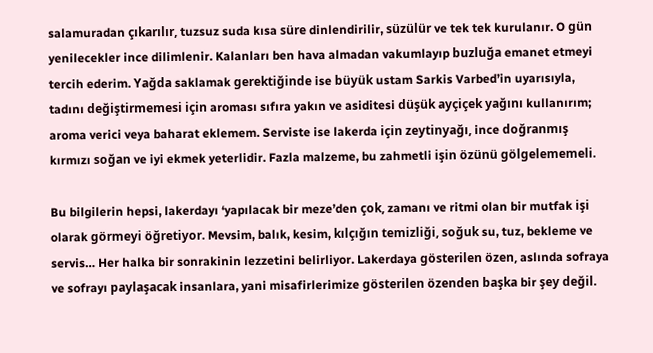salamuradan çıkarılır, tuzsuz suda kısa süre dinlendirilir, süzülür ve tek tek kurulanır. O gün yenilecekler ince dilimlenir. Kalanları ben hava almadan vakumlayıp buzluğa emanet etmeyi tercih ederim. Yağda saklamak gerektiğinde ise büyük ustam Sarkis Varbed’in uyarısıyla, tadını değiştirmemesi için aroması sıfıra yakın ve asiditesi düşük ayçiçek yağını kullanırım; aroma verici veya baharat eklemem. Serviste ise lakerda için zeytinyağı, ince doğranmış kırmızı soğan ve iyi ekmek yeterlidir. Fazla malzeme, bu zahmetli işin özünü gölgelememeli.

Bu bilgilerin hepsi, lakerdayı ‘yapılacak bir meze’den çok, zamanı ve ritmi olan bir mutfak işi olarak görmeyi öğretiyor. Mevsim, balık, kesim, kılçığın temizliği, soğuk su, tuz, bekleme ve servis… Her halka bir sonrakinin lezzetini belirliyor. Lakerdaya gösterilen özen, aslında sofraya ve sofrayı paylaşacak insanlara, yani misafirlerimize gösterilen özenden başka bir şey değil.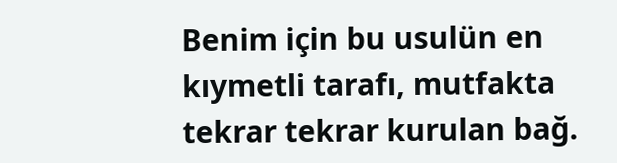Benim için bu usulün en kıymetli tarafı, mutfakta tekrar tekrar kurulan bağ.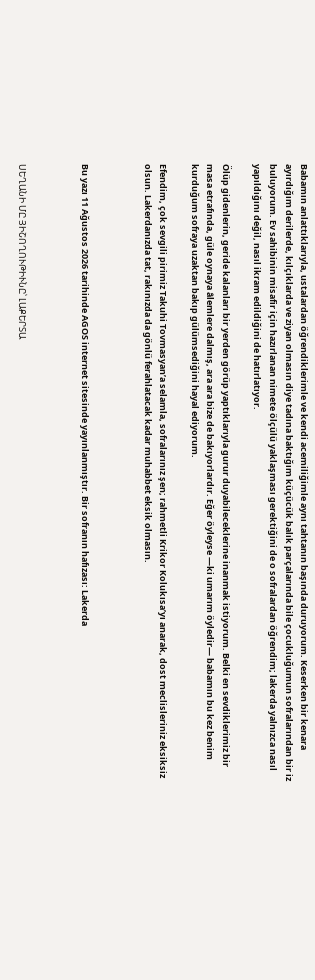Babamın anlattıklarıyla, ustalardan öğrendiklerimle ve kendi acemiliğimle aynı tahtanın başında duruyorum. Keserken bir kenara ayırdığım derilerde, kılçıklarda ve ziyan olmasın diye tadına baktığım küçücük balık parçalarında bile çocukluğumun sofralarından bir iz buluyorum. Ev sahibinin misafir için hazırlanan nimete ölçülü yaklaşması gerektiğini de o sofralardan öğrendim; lakerda yalnızca nasıl yapıldığını değil, nasıl ikram edildiğini de hatırlatıyor.

Ölüp gidenlerin, geride kalanları bir yerden görüp yaptıklarıyla gurur duyabileceklerine inanmak istiyorum. Belki en sevdiklerimiz bir masa etrafında, güle oynaya âlemlere dalmış, ara ara bize de bakıyorlardır. Eğer öyleyse —ki umarım öyledir— babamın bu kez benim kurduğum sofraya uzaktan bakıp gülümsediğini hayal ediyorum.

Efendim, çok sevgili pirimiz Takuhi Tovmasyan’a selamla, sofralarınız şen; rahmetli Krikor Kolukısa’yı anarak, dost meclisleriniz eksiksiz olsun. Lakerdanızda tat, rakınızda da gönlü ferahlatacak kadar muhabbet eksik olmasın.



Bu yazı 11 Ağustos 2026 tarihinde AGOS internet sitesinde yayınlanmıştır. Bir sofranın hafızası: Lakerda



ՍԵՂԱՆԻ ՄԸ ՅԻՇՈՂՈՒԹԻՒՆԸ՝ ԼԱՔԵՐՏԱ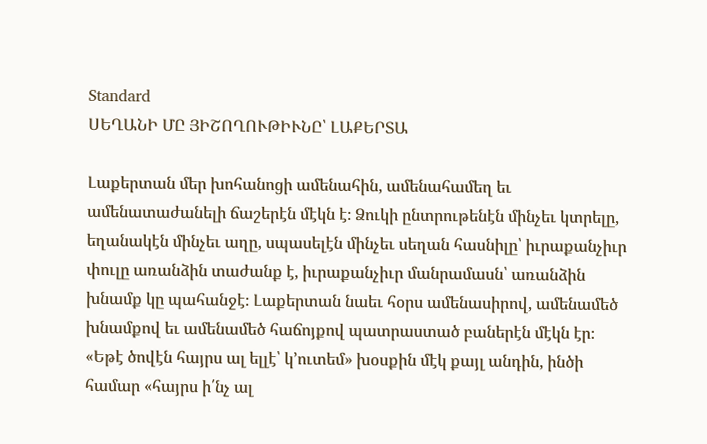Standard
ՍԵՂԱՆԻ ՄԸ ՅԻՇՈՂՈՒԹԻՒՆԸ՝ ԼԱՔԵՐՏԱ

Լաքերտան մեր խոհանոցի ամենահին, ամենահամեղ եւ ամենատաժանելի ճաշերէն մէկն է։ Ձուկի ընտրութենէն մինչեւ կտրելը, եղանակէն մինչեւ աղը, սպասելէն մինչեւ սեղան հասնիլը՝ իւրաքանչիւր փուլը առանձին տաժանք է, իւրաքանչիւր մանրամասն՝ առանձին խնամք կը պահանջէ։ Լաքերտան նաեւ հօրս ամենասիրով, ամենամեծ խնամքով եւ ամենամեծ հաճոյքով պատրաստած բաներէն մէկն էր։ «Եթէ ծովէն հայրս ալ ելլէ՝ կ’ուտեմ» խօսքին մէկ քայլ անդին, ինծի համար «հայրս ի՛նչ ալ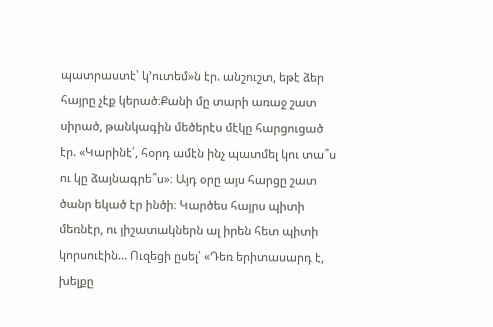պատրաստէ՝ կ’ուտեմ»ն էր. անշուշտ, եթէ ձեր հայրը չէք կերած։Քանի մը տարի առաջ շատ սիրած, թանկագին մեծերէս մէկը հարցուցած էր. «Կարինէ՛, հօրդ ամէն ինչ պատմել կու տա՞ս ու կը ձայնագրե՞ս»։ Այդ օրը այս հարցը շատ ծանր եկած էր ինծի։ Կարծես հայրս պիտի մեռնէր, ու յիշատակներն ալ իրեն հետ պիտի կորսուէին… Ուզեցի ըսել՝ «Դեռ երիտասարդ է, խելքը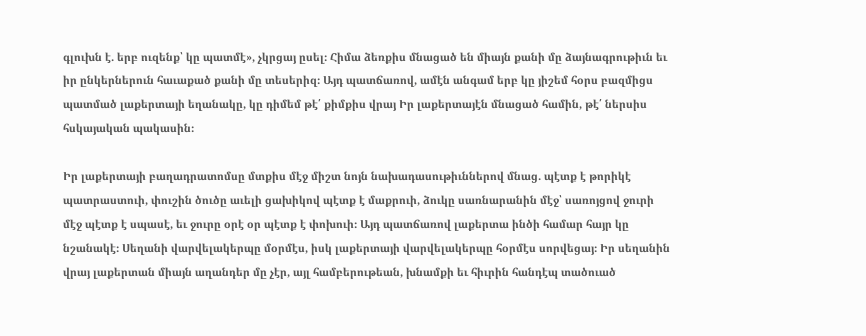գլուխն է. երբ ուզենք՝ կը պատմէ», չկրցայ ըսել։ Հիմա ձեռքիս մնացած են միայն քանի մը ձայնագրութիւն եւ իր ընկերներուն հաւաքած քանի մը տեսերիզ։ Այդ պատճառով, ամէն անգամ երբ կը յիշեմ հօրս բազմիցս պատմած լաքերտայի եղանակը, կը դիմեմ թէ՛ քիմքիս վրայ Իր լաքերտայէն մնացած համին, թէ՛ ներսիս հսկայական պակասին։

Իր լաքերտայի բաղադրատոմսը մտքիս մէջ միշտ նոյն նախադասութիւններով մնաց. պէտք է թորիկէ պատրաստուի, փուշին ծուծը աւելի ցախիկով պէտք է մաքրուի, ձուկը սառնարանին մէջ՝ սառոյցով ջուրի մէջ պէտք է սպասէ, եւ ջուրը օրէ օր պէտք է փոխուի։ Այդ պատճառով լաքերտա ինծի համար հայր կը նշանակէ։ Սեղանի վարվելակերպը մօրմէս, իսկ լաքերտայի վարվելակերպը հօրմէս սորվեցայ։ Իր սեղանին վրայ լաքերտան միայն աղանդեր մը չէր, այլ համբերութեան, խնամքի եւ հիւրին հանդէպ տածուած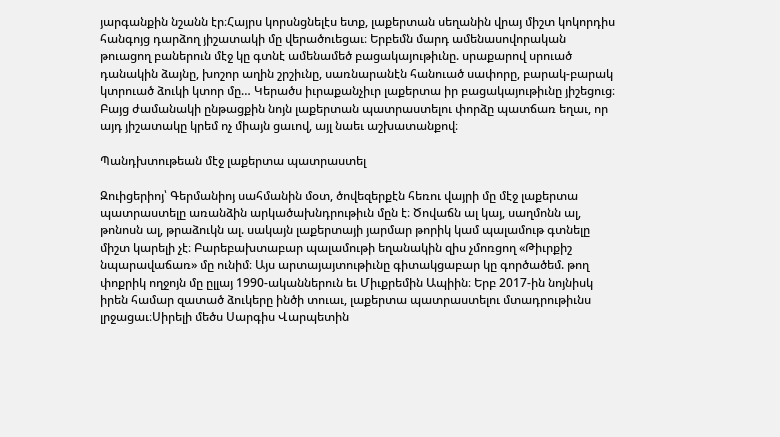յարգանքին նշանն էր։Հայրս կորսնցնելէս ետք, լաքերտան սեղանին վրայ միշտ կոկորդիս հանգոյց դարձող յիշատակի մը վերածուեցաւ։ Երբեմն մարդ ամենասովորական թուացող բաներուն մէջ կը գտնէ ամենամեծ բացակայութիւնը. սրաքարով սրուած դանակին ձայնը, խոշոր աղին շրշիւնը, սառնարանէն հանուած սափորը, բարակ-բարակ կտրուած ձուկի կտոր մը… Կերածս իւրաքանչիւր լաքերտա իր բացակայութիւնը յիշեցուց։ Բայց ժամանակի ընթացքին նոյն լաքերտան պատրաստելու փորձը պատճառ եղաւ, որ այդ յիշատակը կրեմ ոչ միայն ցաւով, այլ նաեւ աշխատանքով։

Պանդխտութեան մէջ լաքերտա պատրաստել

Զուիցերիոյ՝ Գերմանիոյ սահմանին մօտ, ծովեզերքէն հեռու վայրի մը մէջ լաքերտա պատրաստելը առանձին արկածախնդրութիւն մըն է։ Ծովաճն ալ կայ, սաղմոնն ալ, թոնոսն ալ, թրաձուկն ալ. սակայն լաքերտայի յարմար թորիկ կամ պալամութ գտնելը միշտ կարելի չէ։ Բարեբախտաբար պալամութի եղանակին զիս չմոռցող «Թիւրքիշ նպարավաճառ» մը ունիմ։ Այս արտայայտութիւնը գիտակցաբար կը գործածեմ. թող փոքրիկ ողջոյն մը ըլլայ 1990-ականներուն եւ Միւքրեմին Ապիին։ Երբ 2017-ին նոյնիսկ իրեն համար զատած ձուկերը ինծի տուաւ, լաքերտա պատրաստելու մտադրութիւնս լրջացաւ։Սիրելի մեծս Սարգիս Վարպետին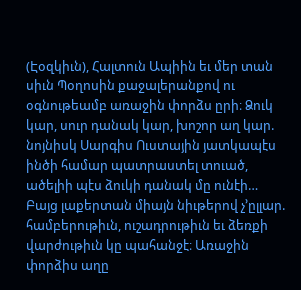(Էօզկիւն), Հալտուն Ապիին եւ մեր տան սիւն Պօղոսին քաջալերանքով ու օգնութեամբ առաջին փորձս ըրի։ Ձուկ կար, սուր դանակ կար, խոշոր աղ կար. նոյնիսկ Սարգիս Ուստային յատկապէս ինծի համար պատրաստել տուած, ածելիի պէս ձուկի դանակ մը ունէի… Բայց լաքերտան միայն նիւթերով չ’ըլլար. համբերութիւն, ուշադրութիւն եւ ձեռքի վարժութիւն կը պահանջէ։ Առաջին փորձիս աղը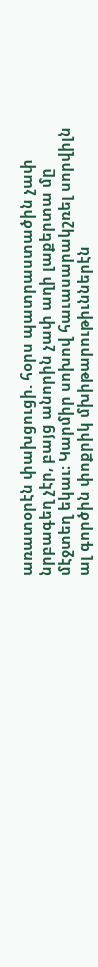առատօրէն փախցուցի. հօրս պատրաստածին չափ նրբագեղ չէր, բայց անորին չափ աղի լաքերտա մը մէջտեղ եկաւ։ Կարմիր սոխով հաւասարակշռել սորվիլն ալ գործին փոքրիկ մխիթարութիւններէն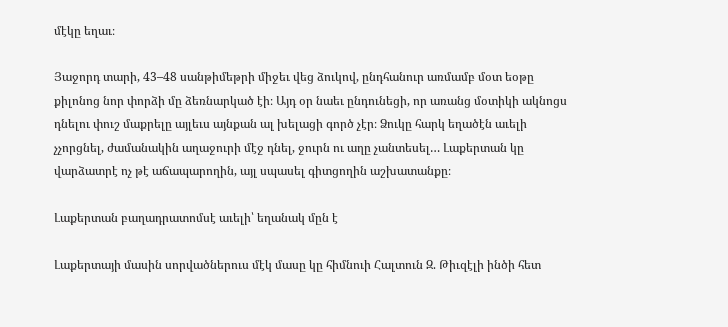մէկը եղաւ։

Յաջորդ տարի, 43–48 սանթիմեթրի միջեւ վեց ձուկով, ընդհանուր առմամբ մօտ եօթը քիլոնոց նոր փորձի մը ձեռնարկած էի։ Այդ օր նաեւ ընդունեցի, որ առանց մօտիկի ակնոցս դնելու փուշ մաքրելը այլեւս այնքան ալ խելացի գործ չէր։ Ձուկը հարկ եղածէն աւելի չչորցնել, ժամանակին աղաջուրի մէջ դնել, ջուրն ու աղը չանտեսել… Լաքերտան կը վարձատրէ ոչ թէ աճապարողին, այլ սպասել գիտցողին աշխատանքը։

Լաքերտան բաղադրատոմսէ աւելի՝ եղանակ մըն է

Լաքերտայի մասին սորվածներուս մէկ մասը կը հիմնուի Հալտուն Զ. Թիւզէլի ինծի հետ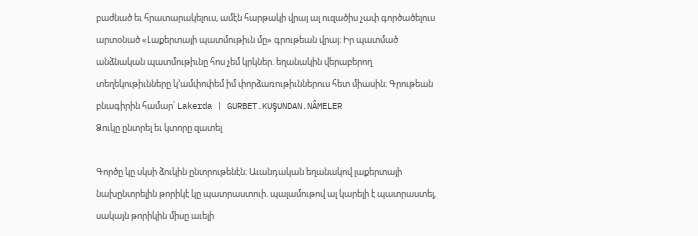բաժնած եւ հրատարակելուս, ամէն հարթակի վրայ ալ ուզածիս չափ գործածելուս արտօնած «Լաքերտայի պատմութիւն մը» գրութեան վրայ։ Իր պատմած անձնական պատմութիւնը հոս չեմ կրկներ. եղանակին վերաբերող տեղեկութիւնները կ’ամփոփեմ իմ փորձառութիւններուս հետ միասին։ Գրութեան բնագիրին համար՝ Lakerda | GURBET.KUŞUNDAN.NÂMELER
Ձուկը ընտրել եւ կտորը զատել

Գործը կը սկսի ձուկին ընտրութենէն։ Աւանդական եղանակով լաքերտայի նախընտրելին թորիկէ կը պատրաստուի. պալամութով ալ կարելի է պատրաստել, սակայն թորիկին միսը աւելի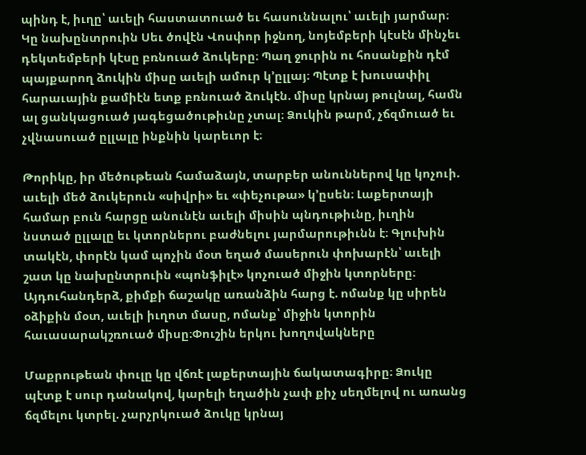պինդ է, իւղը՝ աւելի հաստատուած եւ հասուննալու՝ աւելի յարմար։ Կը նախընտրուին Սեւ ծովէն Վոսփոր իջնող, նոյեմբերի կէսէն մինչեւ դեկտեմբերի կէսը բռնուած ձուկերը։ Պաղ ջուրին ու հոսանքին դէմ պայքարող ձուկին միսը աւելի ամուր կ’ըլլայ։ Պէտք է խուսափիլ հարաւային քամիէն ետք բռնուած ձուկէն. միսը կրնայ թուլնալ, համն ալ ցանկացուած յագեցածութիւնը չտալ։ Ձուկին թարմ, չճզմուած եւ չվնասուած ըլլալը ինքնին կարեւոր է։

Թորիկը, իր մեծութեան համաձայն, տարբեր անուններով կը կոչուի. աւելի մեծ ձուկերուն «սիվրի» եւ «փեչութա» կ’ըսեն։ Լաքերտայի համար բուն հարցը անունէն աւելի միսին պնդութիւնը, իւղին նստած ըլլալը եւ կտորներու բաժնելու յարմարութիւնն է։ Գլուխին տակէն, փորէն կամ պոչին մօտ եղած մասերուն փոխարէն՝ աւելի շատ կը նախընտրուին «պոնֆիլէ» կոչուած միջին կտորները։ Այդուհանդերձ, քիմքի ճաշակը առանձին հարց է. ոմանք կը սիրեն օձիքին մօտ, աւելի իւղոտ մասը, ոմանք՝ միջին կտորին հաւասարակշռուած միսը։Փուշին երկու խողովակները

Մաքրութեան փուլը կը վճռէ լաքերտային ճակատագիրը։ Ձուկը պէտք է սուր դանակով, կարելի եղածին չափ քիչ սեղմելով ու առանց ճզմելու կտրել. չարչրկուած ձուկը կրնայ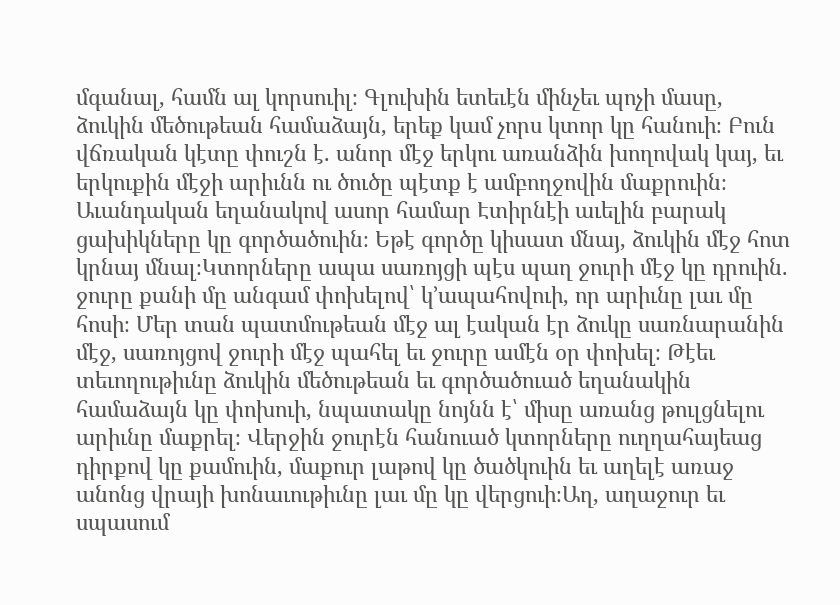մգանալ, համն ալ կորսուիլ։ Գլուխին ետեւէն մինչեւ պոչի մասը, ձուկին մեծութեան համաձայն, երեք կամ չորս կտոր կը հանուի։ Բուն վճռական կէտը փուշն է. անոր մէջ երկու առանձին խողովակ կայ, եւ երկուքին մէջի արիւնն ու ծուծը պէտք է ամբողջովին մաքրուին։ Աւանդական եղանակով ասոր համար Էտիրնէի աւելին բարակ ցախիկները կը գործածուին։ Եթէ գործը կիսատ մնայ, ձուկին մէջ հոտ կրնայ մնալ։Կտորները ապա սառոյցի պէս պաղ ջուրի մէջ կը դրուին. ջուրը քանի մը անգամ փոխելով՝ կ’ապահովուի, որ արիւնը լաւ մը հոսի։ Մեր տան պատմութեան մէջ ալ էական էր ձուկը սառնարանին մէջ, սառոյցով ջուրի մէջ պահել եւ ջուրը ամէն օր փոխել։ Թէեւ տեւողութիւնը ձուկին մեծութեան եւ գործածուած եղանակին համաձայն կը փոխուի, նպատակը նոյնն է՝ միսը առանց թուլցնելու արիւնը մաքրել։ Վերջին ջուրէն հանուած կտորները ուղղահայեաց դիրքով կը քամուին, մաքուր լաթով կը ծածկուին եւ աղելէ առաջ անոնց վրայի խոնաւութիւնը լաւ մը կը վերցուի։Աղ, աղաջուր եւ սպասում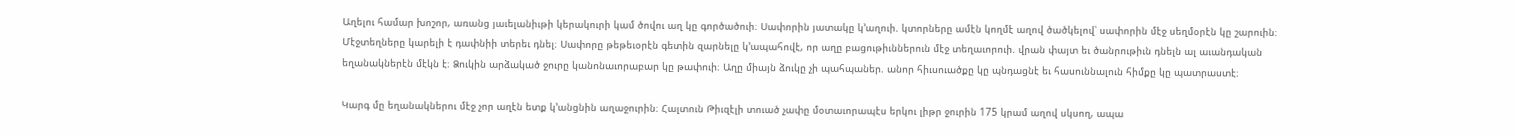Աղելու համար խոշոր, առանց յաւելանիւթի կերակուրի կամ ծովու աղ կը գործածուի։ Սափորին յատակը կ’աղուի. կտորները ամէն կողմէ աղով ծածկելով՝ սափորին մէջ սեղմօրէն կը շարուին։ Մէջտեղները կարելի է դափնիի տերեւ դնել։ Սափորը թեթեւօրէն գետին զարնելը կ’ապահովէ, որ աղը բացութիւններուն մէջ տեղաւորուի. վրան փայտ եւ ծանրութիւն դնելն ալ աւանդական եղանակներէն մէկն է։ Ձուկին արձակած ջուրը կանոնաւորաբար կը թափուի։ Աղը միայն ձուկը չի պահպաներ. անոր հիւսուածքը կը պնդացնէ եւ հասուննալուն հիմքը կը պատրաստէ։

Կարգ մը եղանակներու մէջ չոր աղէն ետք կ’անցնին աղաջուրին։ Հալտուն Թիւզէլի տուած չափը մօտաւորապէս երկու լիթր ջուրին 175 կրամ աղով սկսող, ապա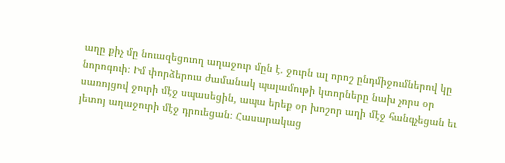աղը քիչ մը նուազեցուող աղաջուր մըն է. ջուրն ալ որոշ ընդմիջումներով կը նորոգուի։ Իմ փորձերուս ժամանակ պալամութի կտորները նախ չորս օր սառոյցով ջուրի մէջ սպասեցին, ապա երեք օր խոշոր աղի մէջ հանգչեցան եւ յետոյ աղաջուրի մէջ դրուեցան։ Հասարակաց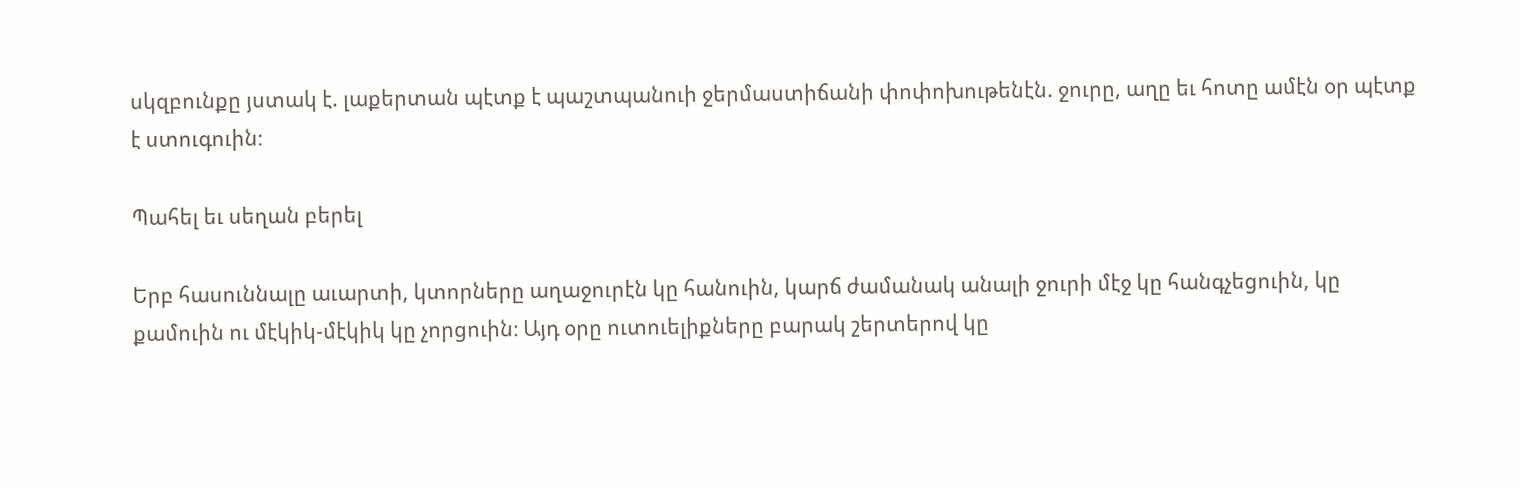սկզբունքը յստակ է. լաքերտան պէտք է պաշտպանուի ջերմաստիճանի փոփոխութենէն. ջուրը, աղը եւ հոտը ամէն օր պէտք է ստուգուին։

Պահել եւ սեղան բերել

Երբ հասուննալը աւարտի, կտորները աղաջուրէն կը հանուին, կարճ ժամանակ անալի ջուրի մէջ կը հանգչեցուին, կը քամուին ու մէկիկ-մէկիկ կը չորցուին։ Այդ օրը ուտուելիքները բարակ շերտերով կը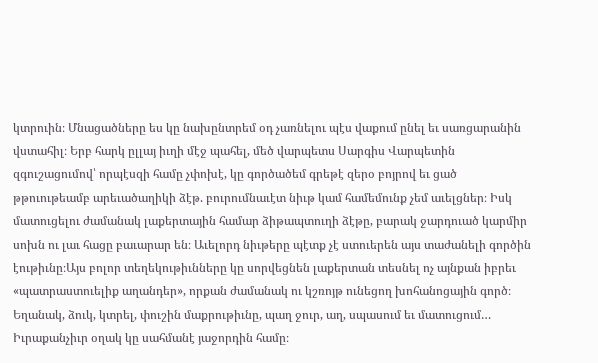կտրուին։ Մնացածները ես կը նախընտրեմ օդ չառնելու պէս վաքում ընել եւ սառցարանին վստահիլ։ Երբ հարկ ըլլայ իւղի մէջ պահել, մեծ վարպետս Սարգիս Վարպետին զգուշացումով՝ որպէսզի համը չփոխէ, կը գործածեմ գրեթէ զերօ բոյրով եւ ցած թթուութեամբ արեւածաղիկի ձէթ. բուրումնաւէտ նիւթ կամ համեմունք չեմ աւելցներ։ Իսկ մատուցելու ժամանակ լաքերտային համար ձիթապտուղի ձէթը, բարակ ջարդուած կարմիր սոխն ու լաւ հացը բաւարար են։ Աւելորդ նիւթերը պէտք չէ ստուերեն այս տաժանելի գործին էութիւնը։Այս բոլոր տեղեկութիւնները կը սորվեցնեն լաքերտան տեսնել ոչ այնքան իբրեւ «պատրաստուելիք աղանդեր», որքան ժամանակ ու կշռոյթ ունեցող խոհանոցային գործ։ Եղանակ, ձուկ, կտրել, փուշին մաքրութիւնը, պաղ ջուր, աղ, սպասում եւ մատուցում… Իւրաքանչիւր օղակ կը սահմանէ յաջորդին համը։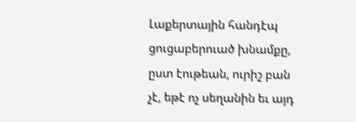Լաքերտային հանդէպ ցուցաբերուած խնամքը, ըստ էութեան, ուրիշ բան չէ, եթէ ոչ սեղանին եւ այդ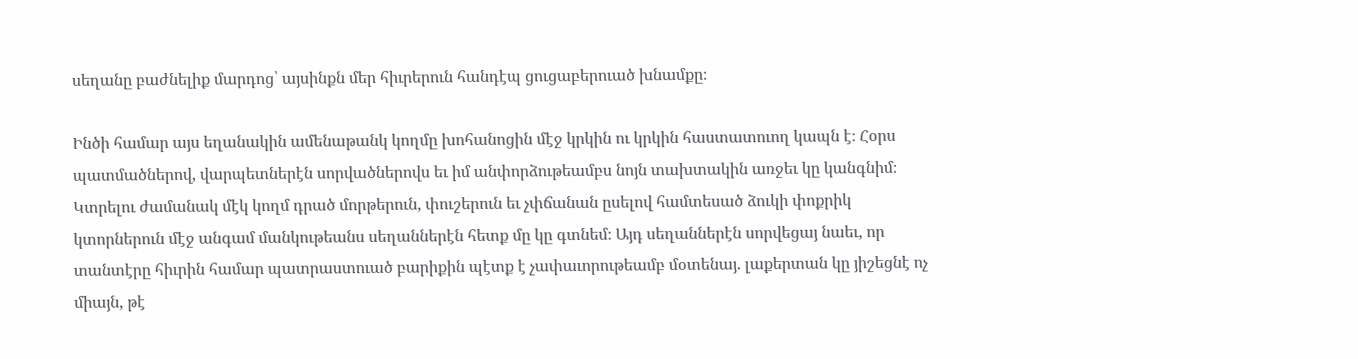սեղանը բաժնելիք մարդոց՝ այսինքն մեր հիւրերուն հանդէպ ցուցաբերուած խնամքը։

Ինծի համար այս եղանակին ամենաթանկ կողմը խոհանոցին մէջ կրկին ու կրկին հաստատուող կապն է։ Հօրս պատմածներով, վարպետներէն սորվածներովս եւ իմ անփորձութեամբս նոյն տախտակին առջեւ կը կանգնիմ։ Կտրելու ժամանակ մէկ կողմ դրած մորթերուն, փուշերուն եւ չփճանան ըսելով համտեսած ձուկի փոքրիկ կտորներուն մէջ անգամ մանկութեանս սեղաններէն հետք մը կը գտնեմ։ Այդ սեղաններէն սորվեցայ նաեւ, որ տանտէրը հիւրին համար պատրաստուած բարիքին պէտք է չափաւորութեամբ մօտենայ. լաքերտան կը յիշեցնէ ոչ միայն, թէ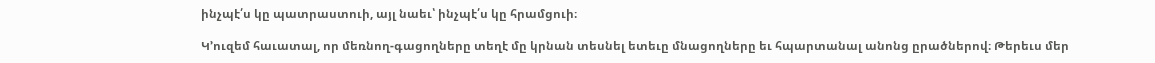ինչպէ՛ս կը պատրաստուի, այլ նաեւ՝ ինչպէ՛ս կը հրամցուի։

Կ’ուզեմ հաւատալ, որ մեռնող-գացողները տեղէ մը կրնան տեսնել ետեւը մնացողները եւ հպարտանալ անոնց ըրածներով։ Թերեւս մեր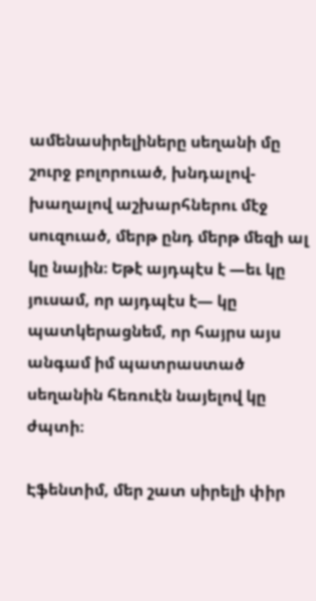ամենասիրելիները սեղանի մը շուրջ բոլորուած, խնդալով-խաղալով աշխարհներու մէջ սուզուած, մերթ ընդ մերթ մեզի ալ կը նային։ Եթէ այդպէս է —եւ կը յուսամ, որ այդպէս է— կը պատկերացնեմ, որ հայրս այս անգամ իմ պատրաստած սեղանին հեռուէն նայելով կը ժպտի։

Էֆենտիմ, մեր շատ սիրելի փիր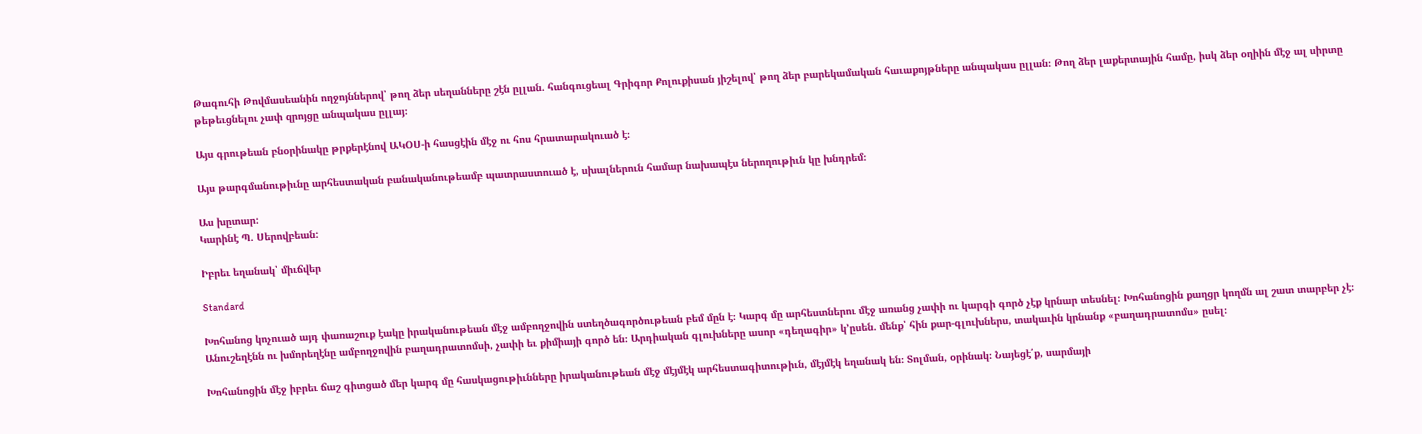Թագուհի Թովմասեանին ողջոյններով՝ թող ձեր սեղանները շէն ըլլան. հանգուցեալ Գրիգոր Քոլուքիսան յիշելով՝ թող ձեր բարեկամական հաւաքոյթները անպակաս ըլլան։ Թող ձեր լաքերտային համը, իսկ ձեր օղիին մէջ ալ սիրտը թեթեւցնելու չափ զրոյցը անպակաս ըլլայ։

Այս գրութեան բնօրինակը թրքերէնով ԱԿՕՍ-ի հասցէին մէջ ու հոս հրատարակուած է։

Այս թարգմանութիւնը արհեստական բանականութեամբ պատրաստուած է, սխալներուն համար նախապէս ներողութիւն կը խնդրեմ։

Աս խըտար:
Կարինէ Պ. Սերովբեան:

Իբրեւ եղանակ՝ միւճվեր

Standard

Խոհանոց կոչուած այդ փառաշուք էակը իրականութեան մէջ ամբողջովին ստեղծագործութեան բեմ մըն է։ Կարգ մը արհեստներու մէջ առանց չափի ու կարգի գործ չէք կրնար տեսնել։ Խոհանոցին քաղցր կողմն ալ շատ տարբեր չէ։ Անուշեղէնն ու խմորեղէնը ամբողջովին բաղադրատոմսի, չափի եւ քիմիայի գործ են։ Արդիական գլուխները ասոր «դեղագիր» կ’ըսեն. մենք՝ հին քար-գլուխներս, տակաւին կրնանք «բաղադրատոմս» ըսել։

Խոհանոցին մէջ իբրեւ ճաշ գիտցած մեր կարգ մը հասկացութիւնները իրականութեան մէջ մէյմէկ արհեստագիտութիւն, մէյմէկ եղանակ են։ Տոլման, օրինակ։ Նայեցէ՛ք, սարմայի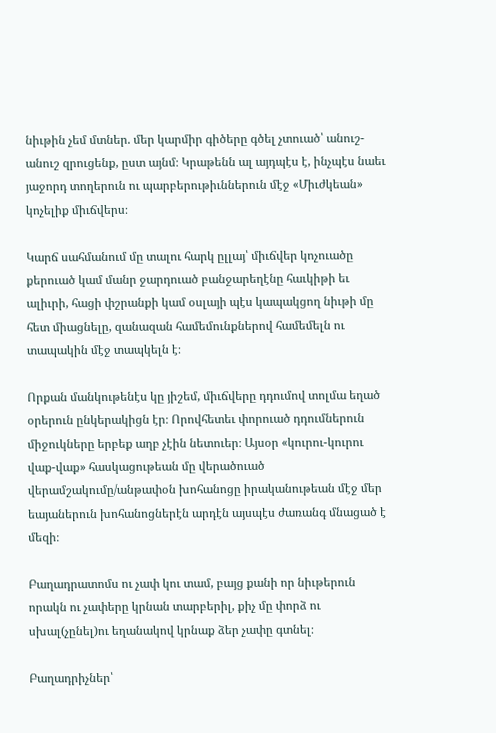նիւթին չեմ մտներ. մեր կարմիր գիծերը գծել չտուած՝ անուշ-անուշ զրուցենք, ըստ այնմ։ Կրաթենն ալ այդպէս է, ինչպէս նաեւ յաջորդ տողերուն ու պարբերութիւններուն մէջ «Միւժկեան» կոչելիք միւճվերս։

Կարճ սահմանում մը տալու հարկ ըլլայ՝ միւճվեր կոչուածը քերուած կամ մանր ջարդուած բանջարեղէնը հաւկիթի եւ ալիւրի, հացի փշրանքի կամ օսլայի պէս կապակցող նիւթի մը հետ միացնելը, զանազան համեմունքներով համեմելն ու տապակին մէջ տապկելն է։

Որքան մանկութենէս կը յիշեմ, միւճվերը դդումով տոլմա եղած օրերուն ընկերակիցն էր։ Որովհետեւ փորուած դդումներուն միջուկները երբեք աղբ չէին նետուեր։ Այսօր «կուրու-կուրու վաք-վաք» հասկացութեան մը վերածուած վերամշակումը/անթափօն խոհանոցը իրականութեան մէջ մեր եայաներուն խոհանոցներէն արդէն այսպէս ժառանգ մնացած է մեզի։

Բաղադրատոմս ու չափ կու տամ, բայց քանի որ նիւթերուն որակն ու չափերը կրնան տարբերիլ, քիչ մը փորձ ու սխալ(չընել)ու եղանակով կրնաք ձեր չափը գտնել։

Բաղադրիչներ՝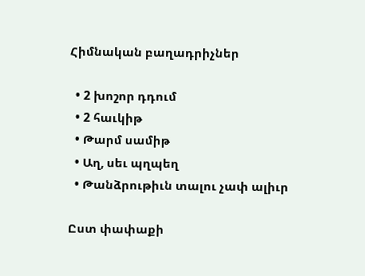Հիմնական բաղադրիչներ

  • 2 խոշոր դդում
  • 2 հաւկիթ
  • Թարմ սամիթ
  • Աղ, սեւ պղպեղ
  • Թանձրութիւն տալու չափ ալիւր

Ըստ փափաքի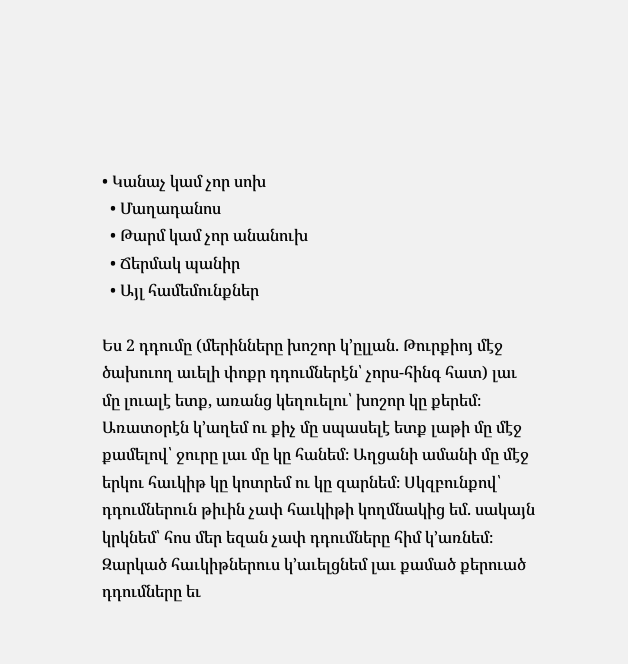• Կանաչ կամ չոր սոխ
  • Մաղադանոս
  • Թարմ կամ չոր անանուխ
  • Ճերմակ պանիր
  • Այլ համեմունքներ

Ես 2 դդումը (մերինները խոշոր կ’ըլլան. Թուրքիոյ մէջ ծախուող աւելի փոքր դդումներէն՝ չորս-հինգ հատ) լաւ մը լուալէ ետք, առանց կեղուելու՝ խոշոր կը քերեմ։ Առատօրէն կ’աղեմ ու քիչ մը սպասելէ ետք լաթի մը մէջ քամելով՝ ջուրը լաւ մը կը հանեմ։ Աղցանի ամանի մը մէջ երկու հաւկիթ կը կոտրեմ ու կը զարնեմ։ Սկզբունքով՝ դդումներուն թիւին չափ հաւկիթի կողմնակից եմ. սակայն կրկնեմ՝ հոս մեր եզան չափ դդումները հիմ կ’առնեմ։ Զարկած հաւկիթներուս կ’աւելցնեմ լաւ քամած քերուած դդումները եւ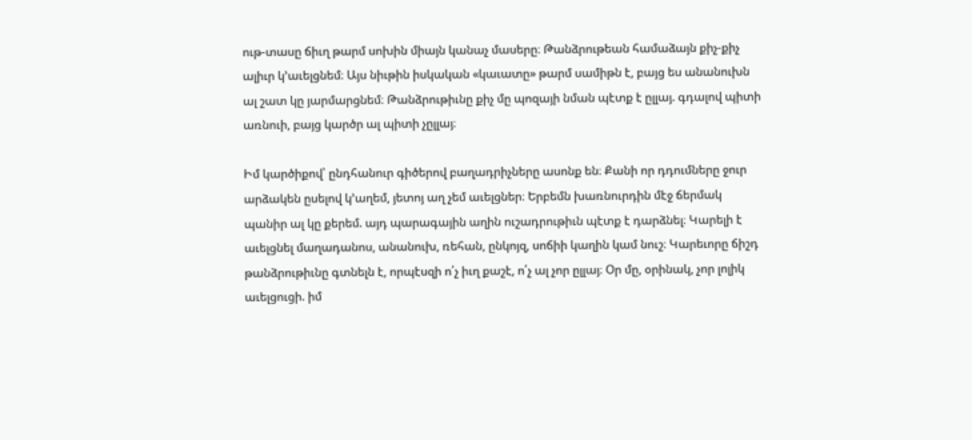ութ-տասը ճիւղ թարմ սոխին միայն կանաչ մասերը։ Թանձրութեան համաձայն քիչ-քիչ ալիւր կ’աւելցնեմ։ Այս նիւթին իսկական «կաւատը» թարմ սամիթն է, բայց ես անանուխն ալ շատ կը յարմարցնեմ։ Թանձրութիւնը քիչ մը պոզայի նման պէտք է ըլլայ. գդալով պիտի առնուի, բայց կարծր ալ պիտի չըլլայ։

Իմ կարծիքով՝ ընդհանուր գիծերով բաղադրիչները ասոնք են։ Քանի որ դդումները ջուր արձակեն ըսելով կ’աղեմ, յետոյ աղ չեմ աւելցներ։ Երբեմն խառնուրդին մէջ ճերմակ պանիր ալ կը քերեմ. այդ պարագային աղին ուշադրութիւն պէտք է դարձնել։ Կարելի է աւելցնել մաղադանոս, անանուխ, ռեհան, ընկոյզ, սոճիի կաղին կամ նուշ։ Կարեւորը ճիշդ թանձրութիւնը գտնելն է, որպէսզի ո՛չ իւղ քաշէ, ո՛չ ալ չոր ըլլայ։ Օր մը, օրինակ, չոր լոլիկ աւելցուցի. իմ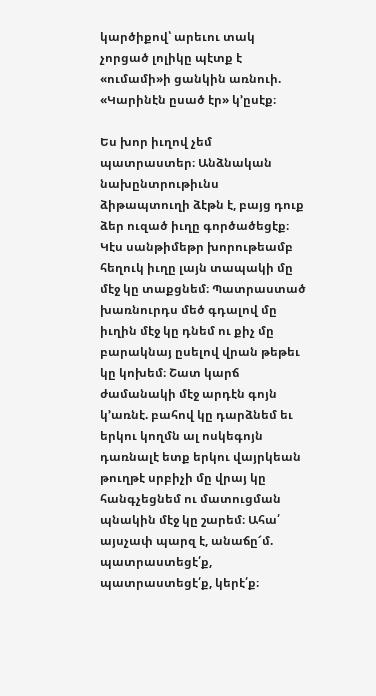կարծիքով՝ արեւու տակ չորցած լոլիկը պէտք է «ումամի»ի ցանկին առնուի. «Կարինէն ըսած էր» կ’ըսէք։

Ես խոր իւղով չեմ պատրաստեր։ Անձնական նախընտրութիւնս ձիթապտուղի ձէթն է, բայց դուք ձեր ուզած իւղը գործածեցէք։ Կէս սանթիմեթր խորութեամբ հեղուկ իւղը լայն տապակի մը մէջ կը տաքցնեմ։ Պատրաստած խառնուրդս մեծ գդալով մը իւղին մէջ կը դնեմ ու քիչ մը բարակնայ ըսելով վրան թեթեւ կը կոխեմ։ Շատ կարճ ժամանակի մէջ արդէն գոյն կ’առնէ. բահով կը դարձնեմ եւ երկու կողմն ալ ոսկեգոյն դառնալէ ետք երկու վայրկեան թուղթէ սրբիչի մը վրայ կը հանգչեցնեմ ու մատուցման պնակին մէջ կը շարեմ։ Ահա՛ այսչափ պարզ է, անաճը՜մ. պատրաստեցէ՛ք, պատրաստեցէ՛ք, կերէ՛ք։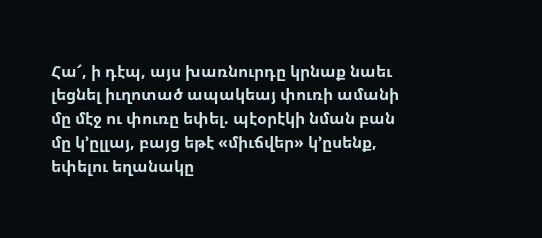Հա՜, ի դէպ, այս խառնուրդը կրնաք նաեւ լեցնել իւղոտած ապակեայ փուռի ամանի մը մէջ ու փուռը եփել. պէօրէկի նման բան մը կ’ըլլայ, բայց եթէ «միւճվեր» կ’ըսենք, եփելու եղանակը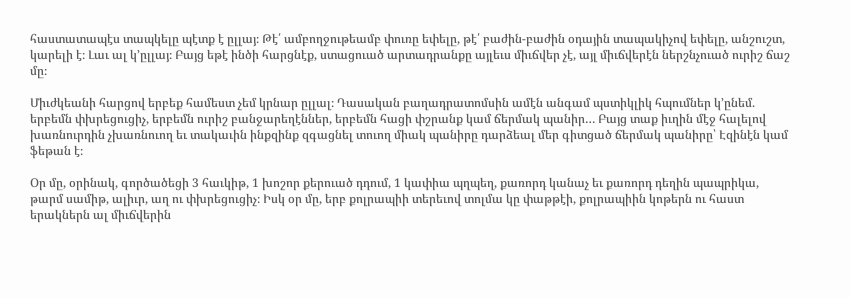հաստատապէս տապկելը պէտք է ըլլայ։ Թէ՛ ամբողջութեամբ փուռը եփելը, թէ՛ բաժին-բաժին օդային տապակիչով եփելը, անշուշտ, կարելի է։ Լաւ ալ կ’ըլլայ։ Բայց եթէ ինծի հարցնէք, ստացուած արտադրանքը այլեւս միւճվեր չէ, այլ միւճվերէն ներշնչուած ուրիշ ճաշ մը։

Միւժկեանի հարցով երբեք համեստ չեմ կրնար ըլլալ։ Դասական բաղադրատոմսին ամէն անգամ պստիկլիկ հպումներ կ’ընեմ. երբեմն փխրեցուցիչ, երբեմն ուրիշ բանջարեղէններ, երբեմն հացի փշրանք կամ ճերմակ պանիր… Բայց տաք իւղին մէջ հալելով խառնուրդին չխառնուող եւ տակաւին ինքզինք զգացնել տուող միակ պանիրը դարձեալ մեր գիտցած ճերմակ պանիրը՝ Էզինէն կամ ֆեթան է։

Օր մը, օրինակ, գործածեցի 3 հաւկիթ, 1 խոշոր քերուած դդում, 1 կափիա պղպեղ, քառորդ կանաչ եւ քառորդ դեղին պապրիկա, թարմ սամիթ, ալիւր, աղ ու փխրեցուցիչ։ Իսկ օր մը, երբ քոլրապիի տերեւով տոլմա կը փաթթէի, քոլրապիին կոթերն ու հաստ երակներն ալ միւճվերին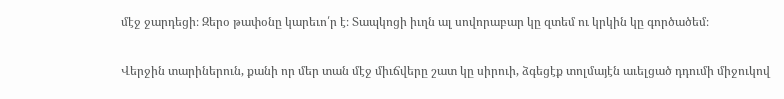մէջ ջարդեցի։ Զերօ թափօնը կարեւո՛ր է։ Տապկոցի իւղն ալ սովորաբար կը զտեմ ու կրկին կը գործածեմ։

Վերջին տարիներուն, քանի որ մեր տան մէջ միւճվերը շատ կը սիրուի, ձգեցէք տոլմայէն աւելցած դդումի միջուկով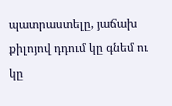պատրաստելը, յաճախ քիլոյով դդում կը գնեմ ու կը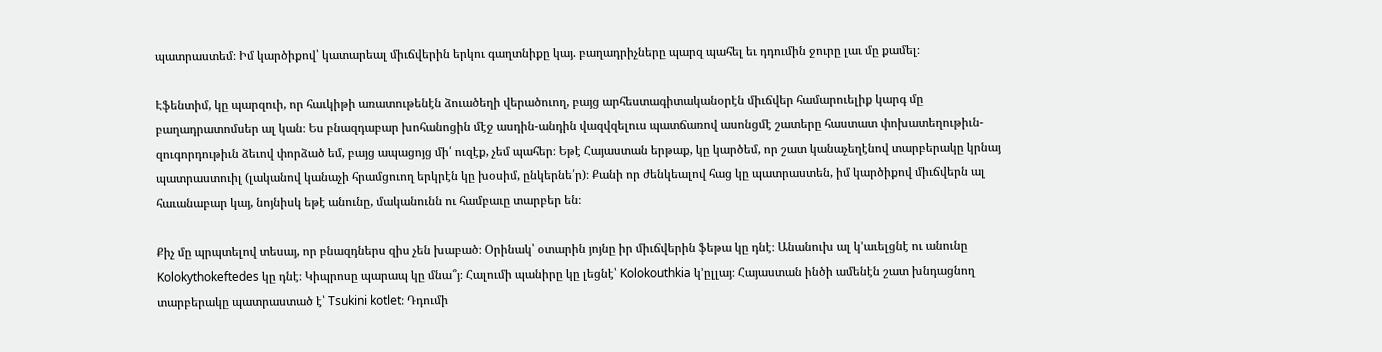պատրաստեմ։ Իմ կարծիքով՝ կատարեալ միւճվերին երկու գաղտնիքը կայ. բաղադրիչները պարզ պահել եւ դդումին ջուրը լաւ մը քամել։

Էֆենտիմ, կը պարզուի, որ հաւկիթի առատութենէն ձուածեղի վերածուող, բայց արհեստագիտականօրէն միւճվեր համարուելիք կարգ մը բաղադրատոմսեր ալ կան։ Ես բնազդաբար խոհանոցին մէջ ասդին-անդին վազվզելուս պատճառով ասոնցմէ շատերը հաստատ փոխատեղութիւն-զուգորդութիւն ձեւով փորձած եմ, բայց ապացոյց մի՛ ուզէք, չեմ պահեր։ Եթէ Հայաստան երթաք, կը կարծեմ, որ շատ կանաչեղէնով տարբերակը կրնայ պատրաստուիլ (լականով կանաչի հրամցուող երկրէն կը խօսիմ, ընկերնե՛ր)։ Քանի որ ժենկեալով հաց կը պատրաստեն, իմ կարծիքով միւճվերն ալ հաւանաբար կայ, նոյնիսկ եթէ անունը, մականունն ու համբաւը տարբեր են։

Քիչ մը պրպտելով տեսայ, որ բնազդներս զիս չեն խաբած։ Օրինակ՝ օտարին յոյնը իր միւճվերին ֆեթա կը դնէ։ Անանուխ ալ կ’աւելցնէ ու անունը Kolokythokeftedes կը դնէ։ Կիպրոսը պարապ կը մնա՞յ։ Հալումի պանիրը կը լեցնէ՝ Kolokouthkia կ’ըլլայ։ Հայաստան ինծի ամենէն շատ խնդացնող տարբերակը պատրաստած է՝ Tsukini kotlet։ Դդումի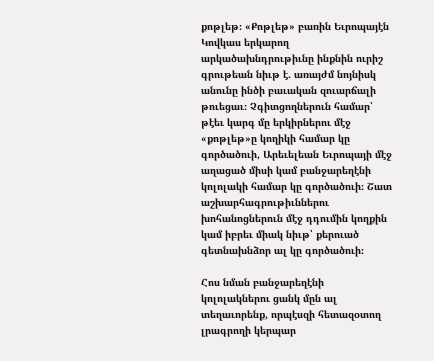քոթլեթ։ «Քոթլեթ» բառին Եւրոպայէն Կովկաս երկարող արկածախնդրութիւնը ինքնին ուրիշ գրութեան նիւթ է. առայժմ նոյնիսկ անունը ինծի բաւական զուարճալի թուեցաւ։ Չգիտցողներուն համար՝ թէեւ կարգ մը երկիրներու մէջ «քոթլեթ»ը կողիկի համար կը գործածուի, Արեւելեան Եւրոպայի մէջ աղացած միսի կամ բանջարեղէնի կոլոլակի համար կը գործածուի։ Շատ աշխարհագրութիւններու խոհանոցներուն մէջ դդումին կողքին կամ իբրեւ միակ նիւթ՝ քերուած գետնախնձոր ալ կը գործածուի։

Հոս նման բանջարեղէնի կոլոլակներու ցանկ մըն ալ տեղաւորենք, որպէսզի հետազօտող լրագրողի կերպար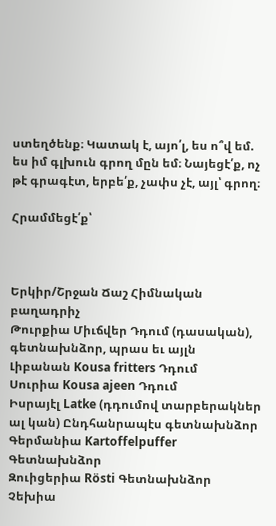ստեղծենք։ Կատակ է, այո՛լ, ես ո՞վ եմ. ես իմ գլխուն գրող մըն եմ։ Նայեցէ՛ք, ոչ թէ գրագէտ, երբե՛ք, չափս չէ, այլ՝ գրող։

Հրամմեցէ՛ք՝



Երկիր/Շրջան Ճաշ Հիմնական բաղադրիչ
Թուրքիա Միւճվեր Դդում (դասական), գետնախնձոր, պրաս եւ այլն
Լիբանան Kousa fritters Դդում
Սուրիա Kousa ajeen Դդում
Իսրայէլ Latke (դդումով տարբերակներ ալ կան) Ընդհանրապէս գետնախնձոր
Գերմանիա Kartoffelpuffer Գետնախնձոր
Զուիցերիա Rösti Գետնախնձոր
Չեխիա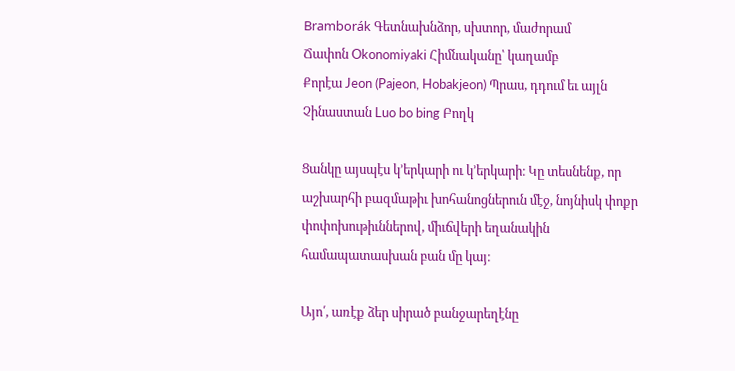Bramborák Գետնախնձոր, սխտոր, մաժորամ
Ճափոն Okonomiyaki Հիմնականը՝ կաղամբ
Քորէա Jeon (Pajeon, Hobakjeon) Պրաս, դդում եւ այլն
Չինաստան Luo bo bing Բողկ

Ցանկը այսպէս կ’երկարի ու կ’երկարի։ Կը տեսնենք, որ աշխարհի բազմաթիւ խոհանոցներուն մէջ, նոյնիսկ փոքր փոփոխութիւններով, միւճվերի եղանակին համապատասխան բան մը կայ։

Այո՛, առէք ձեր սիրած բանջարեղէնը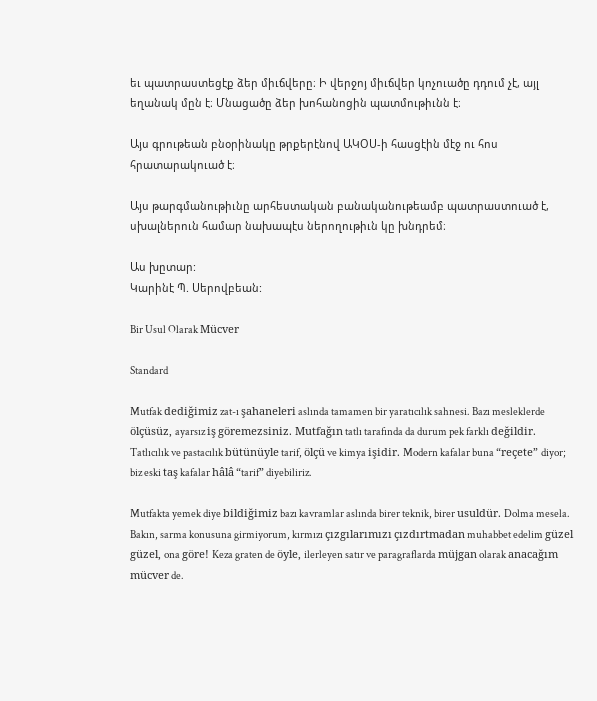եւ պատրաստեցէք ձեր միւճվերը։ Ի վերջոյ միւճվեր կոչուածը դդում չէ, այլ եղանակ մըն է։ Մնացածը ձեր խոհանոցին պատմութիւնն է։

Այս գրութեան բնօրինակը թրքերէնով ԱԿՕՍ-ի հասցէին մէջ ու հոս հրատարակուած է։

Այս թարգմանութիւնը արհեստական բանականութեամբ պատրաստուած է, սխալներուն համար նախապէս ներողութիւն կը խնդրեմ։

Աս խըտար:
Կարինէ Պ. Սերովբեան:

Bir Usul Olarak Mücver

Standard

Mutfak dediğimiz zat-ı şahaneleri aslında tamamen bir yaratıcılık sahnesi. Bazı mesleklerde ölçüsüz, ayarsız iş göremezsiniz. Mutfağın tatlı tarafında da durum pek farklı değildir. Tatlıcılık ve pastacılık bütünüyle tarif, ölçü ve kimya işidir. Modern kafalar buna “reçete” diyor; biz eski taş kafalar hâlâ “tarif” diyebiliriz.

Mutfakta yemek diye bildiğimiz bazı kavramlar aslında birer teknik, birer usuldür. Dolma mesela. Bakın, sarma konusuna girmiyorum, kırmızı çızgılarımızı çızdırtmadan muhabbet edelim güzel güzel, ona göre! Keza graten de öyle, ilerleyen satır ve paragraflarda müjgan olarak anacağım mücver de.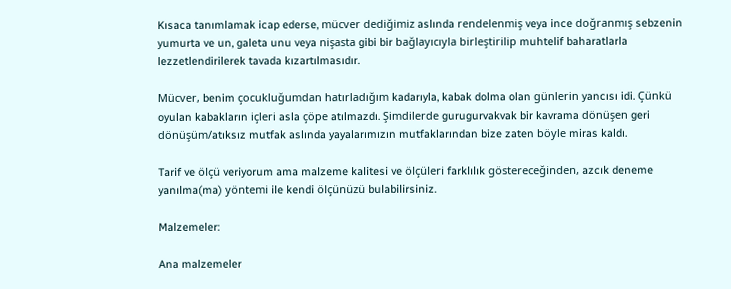Kısaca tanımlamak icap ederse, mücver dediğimiz aslında rendelenmiş veya ince doğranmış sebzenin yumurta ve un, galeta unu veya nişasta gibi bir bağlayıcıyla birleştirilip muhtelif baharatlarla lezzetlendirilerek tavada kızartılmasıdır.

Mücver, benim çocukluğumdan hatırladığım kadarıyla, kabak dolma olan günlerin yancısı idi. Çünkü oyulan kabakların içleri asla çöpe atılmazdı. Şimdilerde gurugurvakvak bir kavrama dönüşen geri dönüşüm/atıksız mutfak aslında yayalarımızın mutfaklarından bize zaten böyle miras kaldı.

Tarif ve ölçü veriyorum ama malzeme kalitesi ve ölçüleri farklılık göstereceğinden, azcık deneme yanılma(ma) yöntemi ile kendi ölçünüzü bulabilirsiniz.

Malzemeler:

Ana malzemeler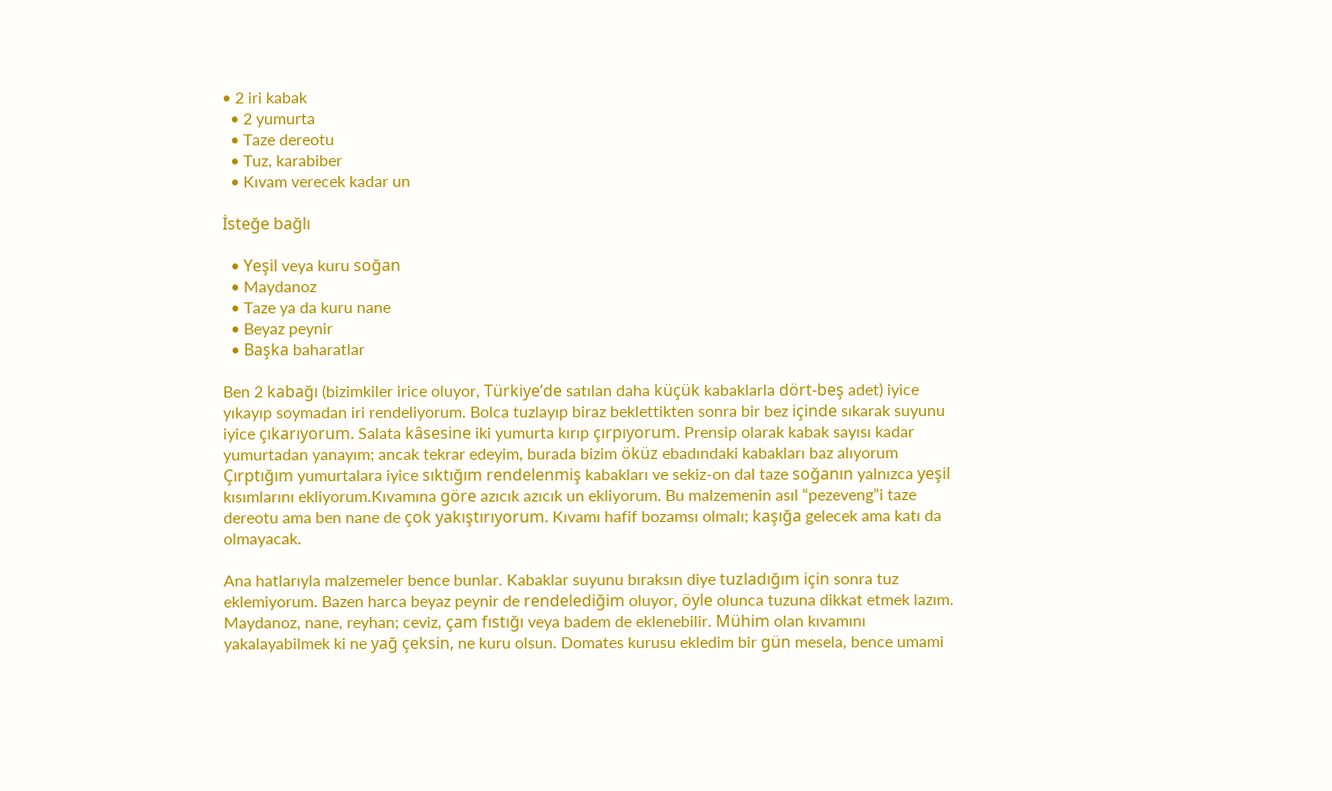• 2 iri kabak
  • 2 yumurta
  • Taze dereotu
  • Tuz, karabiber
  • Kıvam verecek kadar un

İsteğe bağlı

  • Yeşil veya kuru soğan
  • Maydanoz
  • Taze ya da kuru nane
  • Beyaz peynir
  • Başka baharatlar

Ben 2 kabağı (bizimkiler irice oluyor, Türkiye’de satılan daha küçük kabaklarla dört-beş adet) iyice yıkayıp soymadan iri rendeliyorum. Bolca tuzlayıp biraz beklettikten sonra bir bez içinde sıkarak suyunu iyice çıkarıyorum. Salata kâsesine iki yumurta kırıp çırpıyorum. Prensip olarak kabak sayısı kadar yumurtadan yanayım; ancak tekrar edeyim, burada bizim öküz ebadındaki kabakları baz alıyorum Çırptığım yumurtalara iyice sıktığım rendelenmiş kabakları ve sekiz-on dal taze soğanın yalnızca yeşil kısımlarını ekliyorum.Kıvamına göre azıcık azıcık un ekliyorum. Bu malzemenin asıl “pezeveng”i taze dereotu ama ben nane de çok yakıştırıyorum. Kıvamı hafif bozamsı olmalı; kaşığa gelecek ama katı da olmayacak.

Ana hatlarıyla malzemeler bence bunlar. Kabaklar suyunu bıraksın diye tuzladığım için sonra tuz eklemiyorum. Bazen harca beyaz peynir de rendelediğim oluyor, öyle olunca tuzuna dikkat etmek lazım. Maydanoz, nane, reyhan; ceviz, çam fıstığı veya badem de eklenebilir. Mühim olan kıvamını yakalayabilmek ki ne yağ çeksin, ne kuru olsun. Domates kurusu ekledim bir gün mesela, bence umami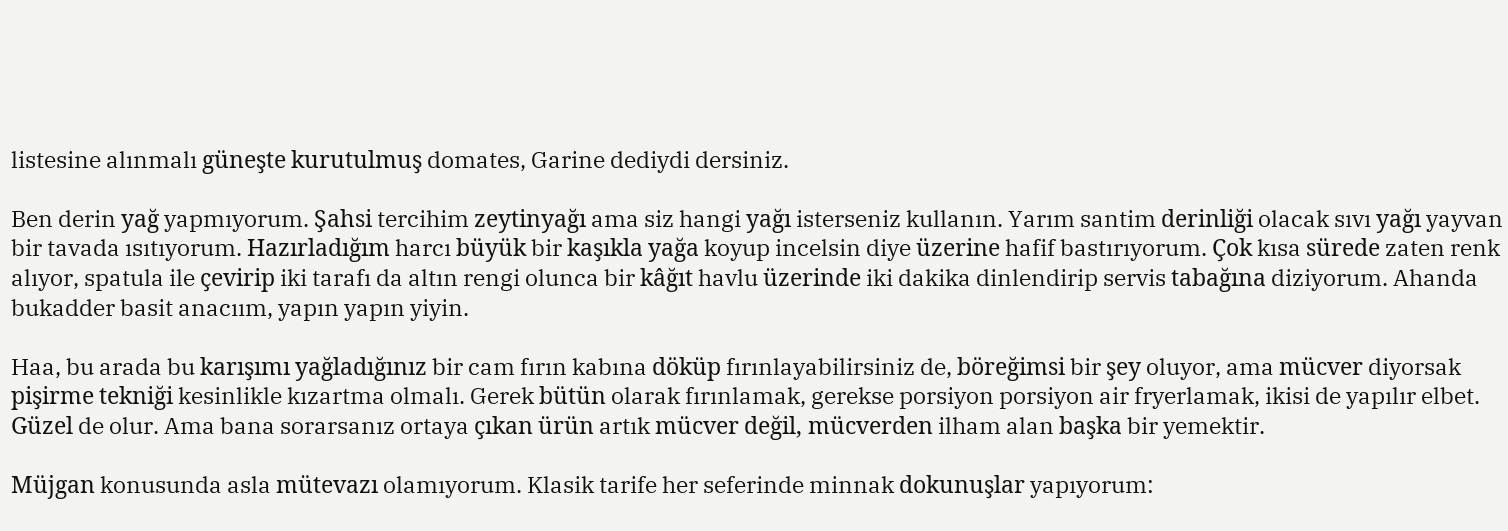listesine alınmalı güneşte kurutulmuş domates, Garine dediydi dersiniz.

Ben derin yağ yapmıyorum. Şahsi tercihim zeytinyağı ama siz hangi yağı isterseniz kullanın. Yarım santim derinliği olacak sıvı yağı yayvan bir tavada ısıtıyorum. Hazırladığım harcı büyük bir kaşıkla yağa koyup incelsin diye üzerine hafif bastırıyorum. Çok kısa sürede zaten renk alıyor, spatula ile çevirip iki tarafı da altın rengi olunca bir kâğıt havlu üzerinde iki dakika dinlendirip servis tabağına diziyorum. Ahanda bukadder basit anacıım, yapın yapın yiyin.

Haa, bu arada bu karışımı yağladığınız bir cam fırın kabına döküp fırınlayabilirsiniz de, böreğimsi bir şey oluyor, ama mücver diyorsak pişirme tekniği kesinlikle kızartma olmalı. Gerek bütün olarak fırınlamak, gerekse porsiyon porsiyon air fryerlamak, ikisi de yapılır elbet. Güzel de olur. Ama bana sorarsanız ortaya çıkan ürün artık mücver değil, mücverden ilham alan başka bir yemektir.

Müjgan konusunda asla mütevazı olamıyorum. Klasik tarife her seferinde minnak dokunuşlar yapıyorum: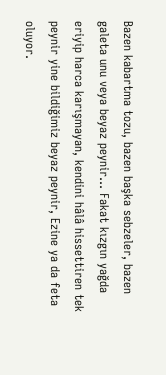Bazen kabartma tozu, bazen başka sebzeler, bazen galeta unu veya beyaz peynir… Fakat kızgın yağda eriyip harca karışmayan, kendini hâlâ hissettiren tek peynir yine bildiğimiz beyaz peynir, Ezine ya da feta oluyor.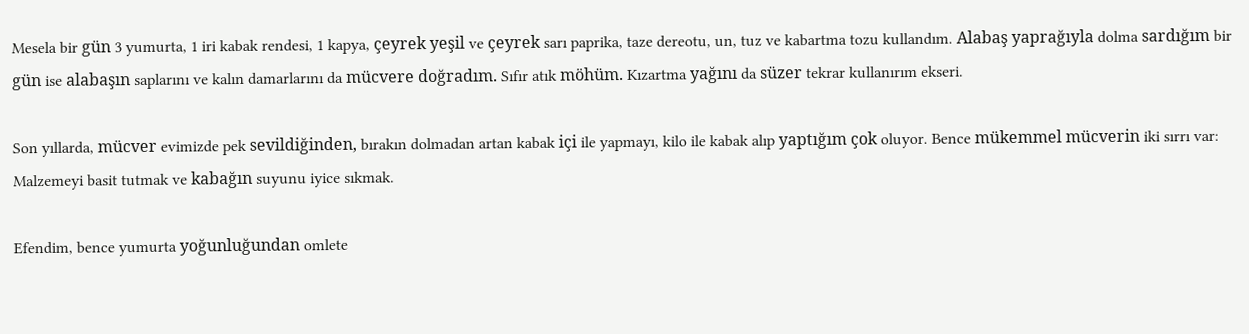Mesela bir gün 3 yumurta, 1 iri kabak rendesi, 1 kapya, çeyrek yeşil ve çeyrek sarı paprika, taze dereotu, un, tuz ve kabartma tozu kullandım. Alabaş yaprağıyla dolma sardığım bir gün ise alabaşın saplarını ve kalın damarlarını da mücvere doğradım. Sıfır atık möhüm. Kızartma yağını da süzer tekrar kullanırım ekseri.

Son yıllarda, mücver evimizde pek sevildiğinden, bırakın dolmadan artan kabak içi ile yapmayı, kilo ile kabak alıp yaptığım çok oluyor. Bence mükemmel mücverin iki sırrı var: Malzemeyi basit tutmak ve kabağın suyunu iyice sıkmak.

Efendim, bence yumurta yoğunluğundan omlete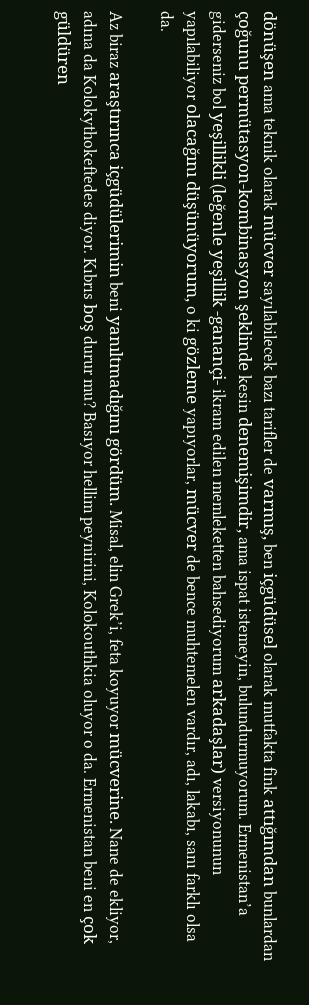dönüşen ama teknik olarak mücver sayılabilecek bazı tarifler de varmış, ben içgüdüsel olarak mutfakta fink attığımdan bunlardan çoğunu permütasyon-kombinasyon şeklinde kesin denemişimdir, ama ispat istemeyin, bulundurmuyorum. Ermenistan’a giderseniz bol yeşillikli (leğenle yeşillik -ganançi- ikram edilen memleketten bahsediyorum arkadaşlar) versiyonunun yapılabiliyor olacağını düşünüyorum, o ki gözleme yapıyorlar, mücver de bence muhtemelen vardır, adı, lakabı, sanı farklı olsa da.

Az biraz araştırınca içgüdülerimin beni yanıltmadığını gördüm. Misal, elin Grek’i, feta koyuyor mücverine. Nane de ekliyor, adına da Kolokythokeftedes diyor. Kıbrıs boş durur mu? Basıyor hellim peynirini, Kolokouthkia oluyor o da. Ermenistan beni en çok güldüren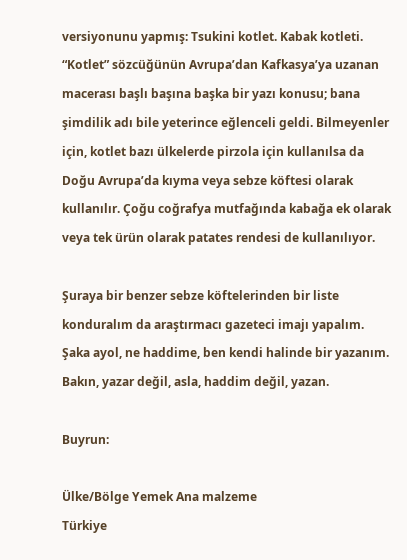versiyonunu yapmış: Tsukini kotlet. Kabak kotleti. “Kotlet” sözcüğünün Avrupa’dan Kafkasya’ya uzanan macerası başlı başına başka bir yazı konusu; bana şimdilik adı bile yeterince eğlenceli geldi. Bilmeyenler için, kotlet bazı ülkelerde pirzola için kullanılsa da Doğu Avrupa’da kıyma veya sebze köftesi olarak kullanılır. Çoğu coğrafya mutfağında kabağa ek olarak veya tek ürün olarak patates rendesi de kullanılıyor.

Şuraya bir benzer sebze köftelerinden bir liste konduralım da araştırmacı gazeteci imajı yapalım. Şaka ayol, ne haddime, ben kendi halinde bir yazanım. Bakın, yazar değil, asla, haddim değil, yazan.

Buyrun:

Ülke/Bölge Yemek Ana malzeme
Türkiye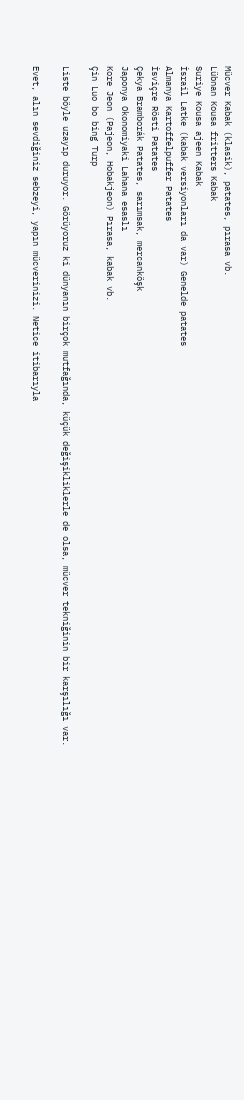Mücver Kabak (klasik), patates, pırasa vb.
Lübnan Kousa fritters Kabak
Suriye Kousa ajeen Kabak
İsrail Latke (kabak versiyonları da var) Genelde patates
Almanya Kartoffelpuffer Patates
İsviçre Rösti Patates
Çekya Bramborák Patates, sarımsak, mercanköşk
Japonya Okonomiyaki Lahana esaslı
Kore Jeon (Pajeon, Hobakjeon) Pırasa, kabak vb.
Çin Luo bo bing Turp

Liste böyle uzayıp duruyor. Görüyoruz ki dünyanın birçok mutfağında, küçük değişikliklerle de olsa, mücver tekniğinin bir karşılığı var.

Evet, alın sevdiğiniz sebzeyi, yapın mücverinizi. Netice itibarıyla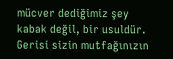mücver dediğimiz şey kabak değil, bir usuldür. Gerisi sizin mutfağınızın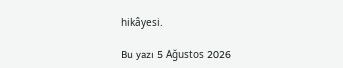hikâyesi.

Bu yazı 5 Ağustos 2026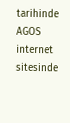tarihinde AGOS internet sitesinde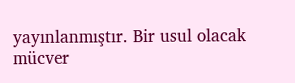yayınlanmıştır. Bir usul olacak mücver